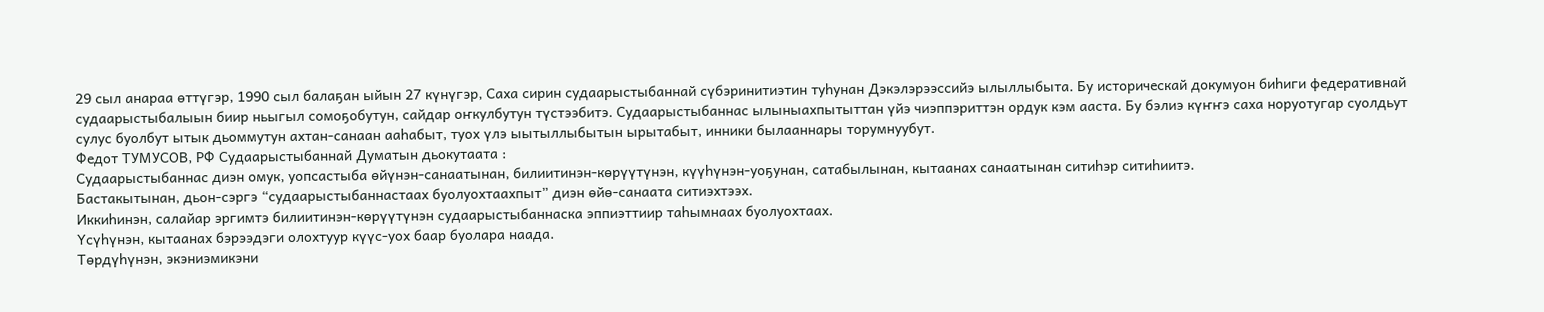29 сыл анараа өттүгэр, 1990 сыл балаҕан ыйын 27 күнүгэр, Саха сирин судаарыстыбаннай сүбэринитиэтин туһунан Дэкэлэрээссийэ ылыллыбыта. Бу историческай докумуон биһиги федеративнай судаарыстыбалыын биир ньыгыл сомоҕобутун, сайдар оҥкулбутун түстээбитэ. Судаарыстыбаннас ылыныахпытыттан үйэ чиэппэриттэн ордук кэм ааста. Бу бэлиэ күҥҥэ саха норуотугар суолдьут сулус буолбут ытык дьоммутун ахтан-санаан ааһабыт, туох үлэ ыытыллыбытын ырытабыт, инники былааннары торумнуубут.
Федот ТУМУСОВ, РФ Судаарыстыбаннай Думатын дьокутаата :
Судаарыстыбаннас диэн омук, уопсастыба өйүнэн-санаатынан, билиитинэн‐көрүүтүнэн, күүһүнэн-уоҕунан, сатабылынан, кытаанах санаатынан ситиһэр ситиһиитэ.
Бастакытынан, дьон-сэргэ “судаарыстыбаннастаах буолуохтаахпыт” диэн өйө-санаата ситиэхтээх.
Иккиһинэн, салайар эргимтэ билиитинэн-көрүүтүнэн судаарыстыбаннаска эппиэттиир таһымнаах буолуохтаах.
Үсүһүнэн, кытаанах бэрээдэги олохтуур күүс-уох баар буолара наада.
Төрдүһүнэн, экэниэмикэни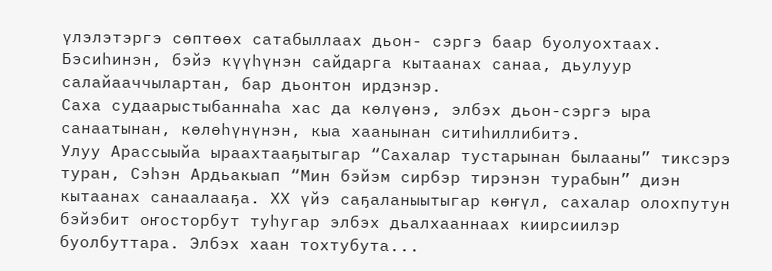үлэлэтэргэ сөптөөх сатабыллаах дьон- сэргэ баар буолуохтаах.
Бэсиһинэн, бэйэ күүһүнэн сайдарга кытаанах санаа, дьулуур салайааччылартан, бар дьонтон ирдэнэр.
Саха судаарыстыбаннаһа хас да көлүөнэ, элбэх дьон-сэргэ ыра санаатынан, көлөһүнүнэн, кыа хаанынан ситиһиллибитэ.
Улуу Арассыыйа ыраахтааҕытыгар “Сахалар тустарынан былааны” тиксэрэ туран, Сэһэн Ардьакыап “Мин бэйэм сирбэр тирэнэн турабын” диэн кытаанах санаалааҕа. XX үйэ саҕаланыытыгар көҥүл, сахалар олохпутун бэйэбит оҥосторбут туһугар элбэх дьалхааннаах киирсиилэр буолбуттара. Элбэх хаан тохтубута...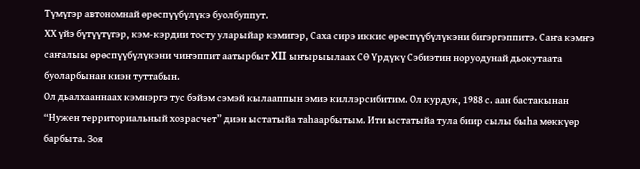Түмүгэр автономнай өрөспүүбүлүкэ буолбуппут.
ХХ үйэ бүтүүтүгэр, кэм-кэрдии тосту уларыйар кэмигэр, Саха сирэ иккис өрөспүүбүлүкэни бигэргэппитэ. Саҥа кэмҥэ саҥалыы өрөспүүбүлүкэни чиҥэппит аатырбыт XII ыҥырыылаах СӨ Үрдүкү Сэбиэтин норуодунай дьокутаата буоларбынан киэн туттабын.
Ол дьалхааннаах кэмнэргэ тус бэйэм сэмэй кылааппын эмиэ киллэрсибитим. Ол курдук, 1988 с. аан бастакынан “Нужен территориальный хозрасчет” диэн ыстатыйа таһаарбытым. Ити ыстатыйа тула биир сылы быһа мөккүөр барбыта. Зоя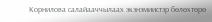Корнилова салайааччылаах экэнэмиистэр бөлөхтөрө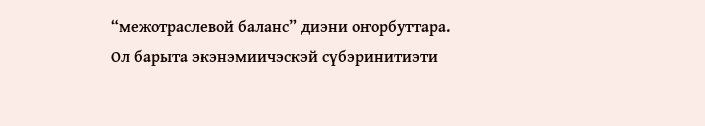“межотраслевой баланс” диэни оҥорбуттара. Ол барыта экэнэмиичэскэй сүбэринитиэти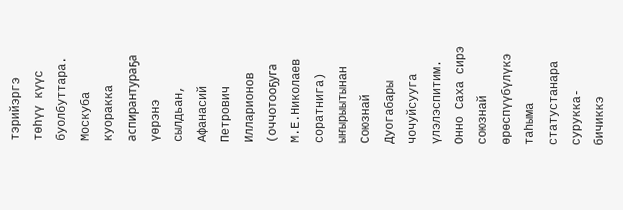тэрийэргэ төһүү күүс буолбуттара.
Москуба куоракка аспирантураҕа үөрэнэ сылдьан, Афанасий Петрович Илларионов (оччотооҕуга М.Е.Николаев соратнига) ыҥырыытынан Союзнай Дуогабары чочуйсууга үлэлэспитим. Онно Саха сирэ союзнай өрөспүүбүлүкэ таһыма статустанара сурукка-бичиккэ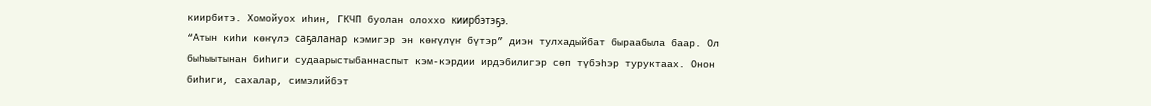киирбитэ. Хомойуох иһин, ГКЧП буолан олоххо киирбэтэҕэ.
“Атын киһи көҥүлэ саҕаланар кэмигэр эн көҥүлүҥ бүтэр” диэн тулхадыйбат быраабыла баар. Ол быһыытынан биһиги судаарыстыбаннаспыт кэм-кэрдии ирдэбилигэр сөп түбэһэр туруктаах. Онон биһиги, сахалар, симэлийбэт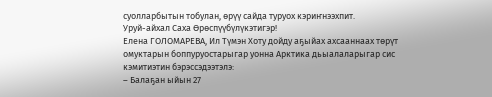суолларбытын тобулан, өрүү сайда туруох кэриҥнээхпит.
Уруй-айхал Саха Өрөспүүбүлүкэтигэр!
Елена ГОЛОМАРЕВА, Ил Түмэн Хоту дойду аҕыйах ахсааннаах төрүт омуктарын боппуруостарыгар уонна Арктика дьыалаларыгар сис кэмитиэтин бэрэссэдээтэлэ:
– Балаҕан ыйын 27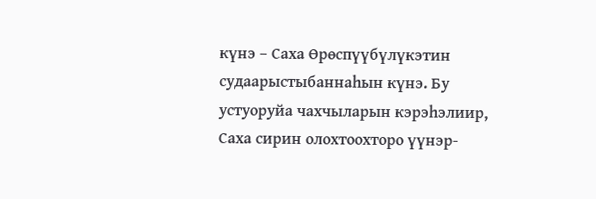күнэ – Саха Өрөспүүбүлүкэтин судаарыстыбаннаһын күнэ. Бу устуоруйа чахчыларын кэрэһэлиир, Саха сирин олохтоохторо үүнэр-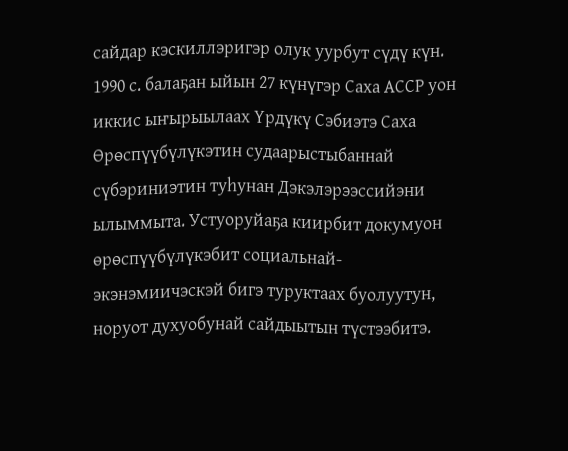сайдар кэскиллэригэр олук уурбут сүдү күн. 1990 с. балаҕан ыйын 27 күнүгэр Саха АССР уон иккис ыҥырыылаах Үрдүкү Сэбиэтэ Саха Өрөспүүбүлүкэтин судаарыстыбаннай сүбэриниэтин туһунан Дэкэлэрээссийэни ылыммыта. Устуоруйаҕа киирбит докумуон өрөспүүбүлүкэбит социальнай-экэнэмиичэскэй бигэ туруктаах буолуутун, норуот духуобунай сайдыытын түстээбитэ.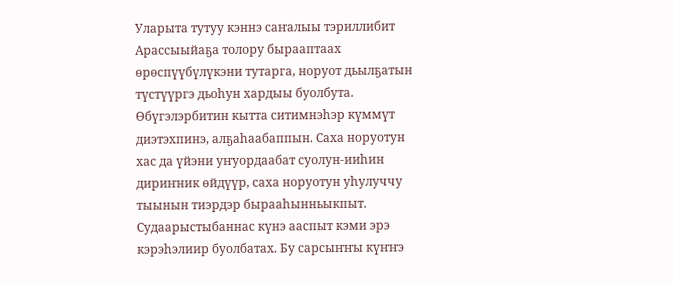Уларыта тутуу кэннэ саҥалыы тэриллибит Арассыыйаҕа толору бырааптаах өрөспүүбүлүкэни тутарга, норуот дьылҕатын түстүүргэ дьоһун хардыы буолбута. Өбүгэлэрбитин кытта ситимнэһэр күммүт диэтэхпинэ, алҕаһаабаппын. Саха норуотун хас да үйэни уҥуордаабат суолун-ииһин дириҥник өйдүүр, саха норуотун уһулуччу тыынын тиэрдэр бырааһынньыкпыт.
Судаарыстыбаннас күнэ ааспыт кэми эрэ кэрэһэлиир буолбатах. Бу сарсыҥҥы күҥҥэ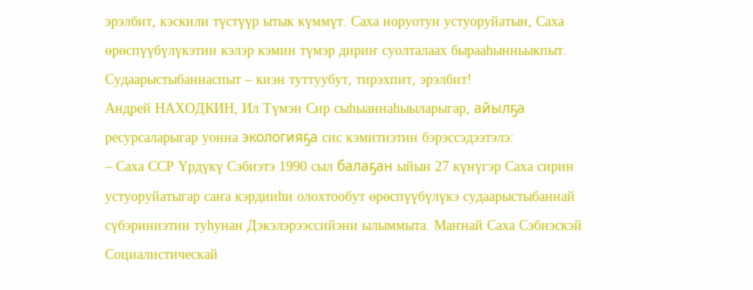эрэлбит, кэскили түстүүр ытык күммүт. Саха норуотун устуоруйатын, Саха өрөспүүбүлүкэтин кэлэр кэмин түмэр дириҥ суолталаах бырааһынньыкпыт. Судаарыстыбаннаспыт – киэн туттуубут, тирэхпит, эрэлбит!
Андрей НАХОДКИН, Ил Түмэн Сир сыһыаннаһыыларыгар, айылҕа ресурсаларыгар уонна экологияҕа сис кэмитиэтин бэрэссэдээтэлэ:
– Саха ССР Үрдүкү Сэбиэтэ 1990 сыл балаҕан ыйын 27 күнүгэр Саха сирин устуоруйатыгар саҥа кэрдииһи олохтообут өрөспүүбүлүкэ судаарыстыбаннай сүбэриниэтин туһунан Дэкэлэрээссийэни ылыммыта. Маҥнай Саха Сэбиэскэй Социалистическай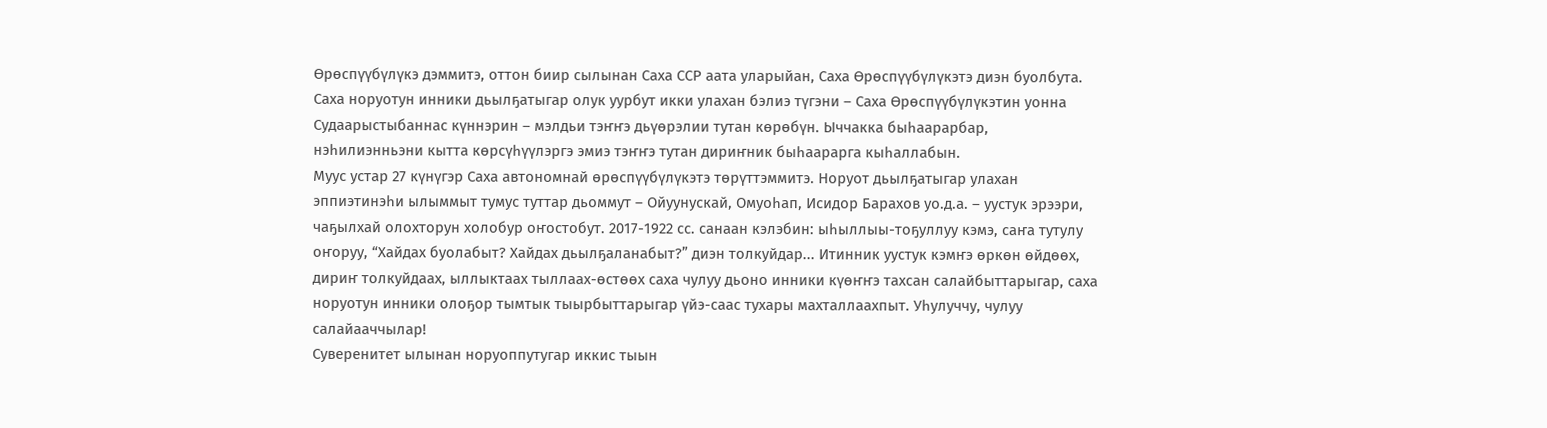Өрөспүүбүлүкэ дэммитэ, оттон биир сылынан Саха ССР аата уларыйан, Саха Өрөспүүбүлүкэтэ диэн буолбута.
Саха норуотун инники дьылҕатыгар олук уурбут икки улахан бэлиэ түгэни – Саха Өрөспүүбүлүкэтин уонна Судаарыстыбаннас күннэрин – мэлдьи тэҥҥэ дьүөрэлии тутан көрөбүн. Ыччакка быһаарарбар, нэһилиэнньэни кытта көрсүһүүлэргэ эмиэ тэҥҥэ тутан дириҥник быһаарарга кыһаллабын.
Муус устар 27 күнүгэр Саха автономнай өрөспүүбүлүкэтэ төрүттэммитэ. Норуот дьылҕатыгар улахан эппиэтинэһи ылыммыт тумус туттар дьоммут – Ойуунускай, Омуоһап, Исидор Барахов уо.д.а. – уустук эрээри, чаҕылхай олохторун холобур оҥостобут. 2017-1922 сс. санаан кэлэбин: ыһыллыы-тоҕуллуу кэмэ, саҥа тутулу оҥоруу, “Хайдах буолабыт? Хайдах дьылҕаланабыт?” диэн толкуйдар... Итинник уустук кэмҥэ өркөн өйдөөх, дириҥ толкуйдаах, ыллыктаах тыллаах-өстөөх саха чулуу дьоно инники күөҥҥэ тахсан салайбыттарыгар, саха норуотун инники олоҕор тымтык тыырбыттарыгар үйэ-саас тухары махталлаахпыт. Уһулуччу, чулуу салайааччылар!
Суверенитет ылынан норуоппутугар иккис тыын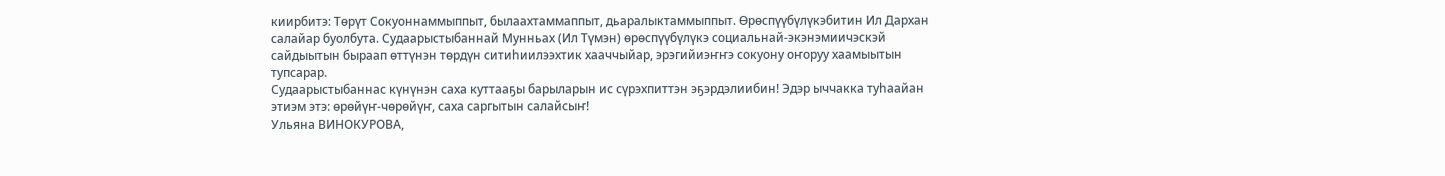киирбитэ: Төрүт Сокуоннаммыппыт, былаахтаммаппыт, дьаралыктаммыппыт. Өрөспүүбүлүкэбитин Ил Дархан салайар буолбута. Судаарыстыбаннай Мунньах (Ил Түмэн) өрөспүүбүлүкэ социальнай-экэнэмиичэскэй сайдыытын быраап өттүнэн төрдүн ситиһиилээхтик хааччыйар, эрэгийиэҥҥэ сокуону оҥоруу хаамыытын тупсарар.
Судаарыстыбаннас күнүнэн саха куттааҕы барыларын ис сүрэхпиттэн эҕэрдэлиибин! Эдэр ыччакка туһаайан этиэм этэ: өрөйүҥ-чөрөйүҥ, саха саргытын салайсыҥ!
Ульяна ВИНОКУРОВА,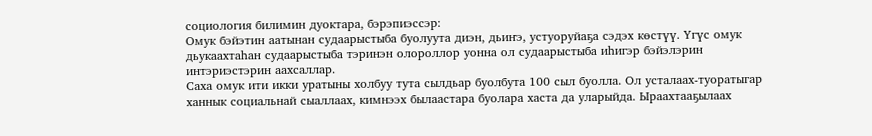социология билимин дуоктара, бэрэпиэссэр:
Омук бэйэтин аатынан судаарыстыба буолуута диэн, дьиҥэ, устуоруйаҕа сэдэх көстүү. Үгүс омук дьукаахтаһан судаарыстыба тэринэн олороллор уонна ол судаарыстыба иһигэр бэйэлэрин интэриэстэрин аахсаллар.
Саха омук ити икки уратыны холбуу тута сылдьар буолбута 100 сыл буолла. Ол усталаах-туоратыгар ханнык социальнай сыаллаах, кимнээх былаастара буолара хаста да уларыйда. Ыраахтааҕылаах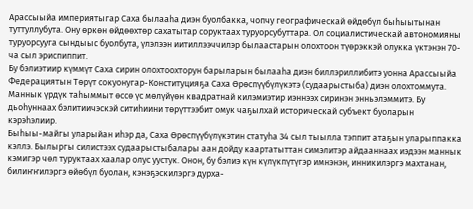Арассыыйа империятыгар Саха былааһа диэн буолбакка, чопчу географическай өйдөбүл быһыытынан туттуллубута. Ону өркөн өйдөөхтөр сахатытар соруктаах туруорсубуттара. Ол социалистическай автономияны туруорсууга сындыыс буолбута, үлэлээн иитиллээччилэр былаастарын олохтоон түөрэккэй олукка үктэнэн 70-ча сыл эриспиппит.
Бу бэлиэтиир күммүт Саха сирин олохтоохторун барыларын былааһа диэн биллэриллибитэ уонна Арассыыйа Федерациятын Төрүт сокуонугар-Конституцияҕа Саха Өрөспүүбүлүкэтэ (судаарыстыба) диэн олохтоммута. Маннык үрдүк таһыммыт өссө үс мөлүйүөн квадратнай килэмиэтир иэннээх сиринэн энньэлэммитэ. Бу дьоһуннаах бэлитиичэскэй ситиһиини төрүттээбит омук чаҕылхай историческай субъект буоларын кэрэһэлиир.
Быһыы-майгы уларыйан иһэр да, Саха Өрөспүүбүлүкэтин статуһа 34 сыл тыылла тэппит атаҕын уларыппакка кэллэ. Былыргы силистээх судаарыстыбалары аан дойду каартатыттан симэлитэр айдааннаах иэдээн маннык кэмигэр чөл туруктаах хаалар олус уустук. Онон, бу бэлиэ күн күлүкпүтүгэр имнэнэн, инникилэргэ махтанан, билиҥҥилэргэ өйөбүл буолан, кэнэҕэскилэргэ дурха-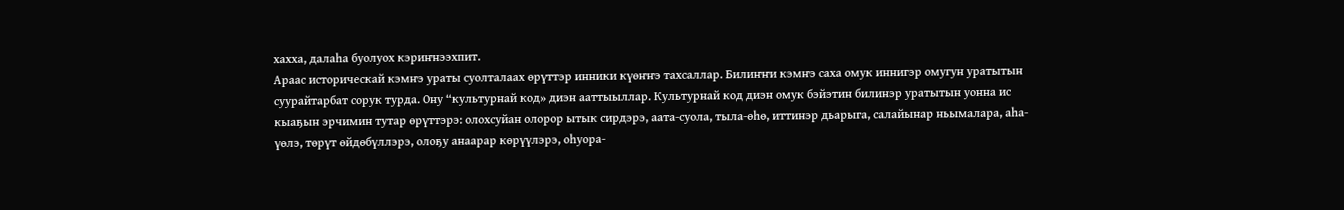хахха, далаһа буолуох кэриҥнээхпит.
Араас историческай кэмҥэ ураты суолталаах өрүттэр инники күөҥҥэ тахсаллар. Билиҥҥи кэмҥэ саха омук иннигэр омугун уратытын суурайтарбат сорук турда. Ону “культурнай код» диэн ааттыыллар. Культурнай код диэн омук бэйэтин билинэр уратытын уонна ис кыаҕын эрчимин тутар өрүттэрэ: олохсуйан олорор ытык сирдэрэ, аата-суола, тыла-өһө, иттинэр дьарыга, салайынар ньымалара, аһа-үөлэ, төрүт өйдөбүллэрэ, олоҕу анаарар көрүүлэрэ, оһуора-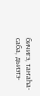бичигэ, таҥаһа-саба, дьиэтэ-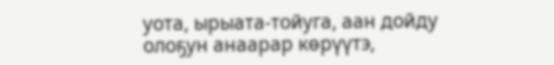уота, ырыата-тойуга, аан дойду олоҕун анаарар көрүүтэ,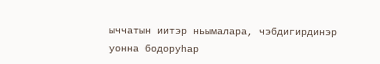ыччатын иитэр ньымалара, чэбдигирдинэр уонна бодоруһар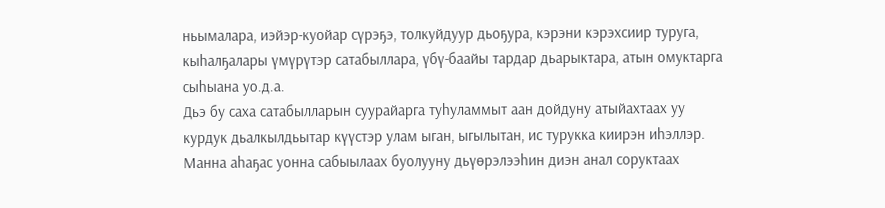ньымалара, иэйэр-куойар сүрэҕэ, толкуйдуур дьоҕура, кэрэни кэрэхсиир туруга, кыһалҕалары үмүрүтэр сатабыллара, үбү-баайы тардар дьарыктара, атын омуктарга сыһыана уо.д.а.
Дьэ бу саха сатабылларын суурайарга туһуламмыт аан дойдуну атыйахтаах уу курдук дьалкылдьытар күүстэр улам ыган, ыгылытан, ис турукка киирэн иһэллэр. Манна аһаҕас уонна сабыылаах буолууну дьүөрэлээһин диэн анал соруктаах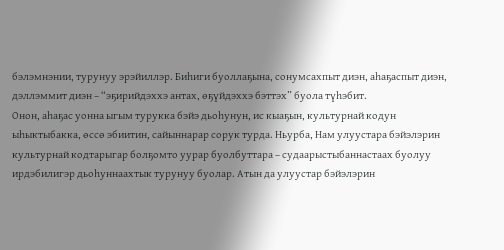бэлэмнэнии, турунуу эрэйиллэр. Биһиги буоллаҕына, сонумсахпыт диэн, аһаҕаспыт диэн, дэллэммит диэн – “эҕирийдэххэ антах, өҕүйдэххэ бэттэх” буола түһэбит.
Онон, аһаҕас уонна ыгым турукка бэйэ дьоһунун, ис кыаҕын, культурнай кодун ыһыктыбакка, өссө эбиитин, сайыннарар сорук турда. Ньурба, Нам улуустара бэйэлэрин культурнай кодтарыгар болҕомто уурар буолбуттара – судаарыстыбаннастаах буолуу ирдэбилигэр дьоһуннаахтык турунуу буолар. Атын да улуустар бэйэлэрин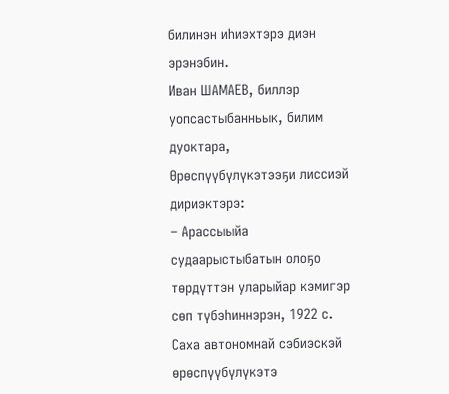билинэн иһиэхтэрэ диэн эрэнэбин.
Иван ШАМАЕВ, биллэр уопсастыбанньык, билим дуоктара, Өрөспүүбүлүкэтээҕи лиссиэй дириэктэрэ:
– Арассыыйа судаарыстыбатын олоҕо төрдүттэн уларыйар кэмигэр сөп түбэһиннэрэн, 1922 с. Саха автономнай сэбиэскэй өрөспүүбүлүкэтэ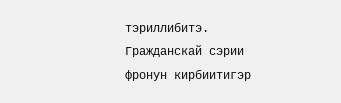тэриллибитэ. Гражданскай сэрии фронун кирбиитигэр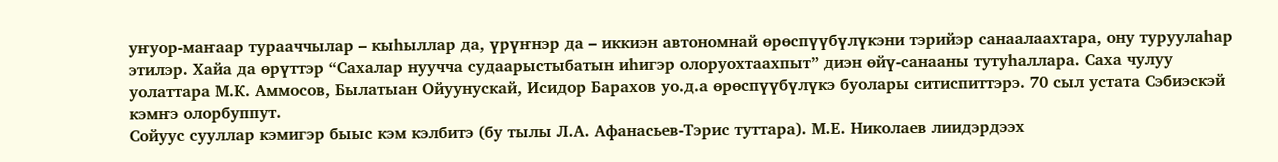уҥуор-маҥаар турааччылар – кыһыллар да, үрүҥнэр да – иккиэн автономнай өрөспүүбүлүкэни тэрийэр санаалаахтара, ону туруулаһар этилэр. Хайа да өрүттэр “Сахалар нуучча судаарыстыбатын иһигэр олоруохтаахпыт” диэн өйү-санааны тутуһаллара. Саха чулуу уолаттара М.К. Аммосов, Былатыан Ойуунускай, Исидор Барахов уо.д.а өрөспүүбүлүкэ буолары ситиспиттэрэ. 70 сыл устата Сэбиэскэй кэмҥэ олорбуппут.
Сойуус сууллар кэмигэр быыс кэм кэлбитэ (бу тылы Л.А. Афанасьев-Тэрис туттара). М.Е. Николаев лиидэрдээх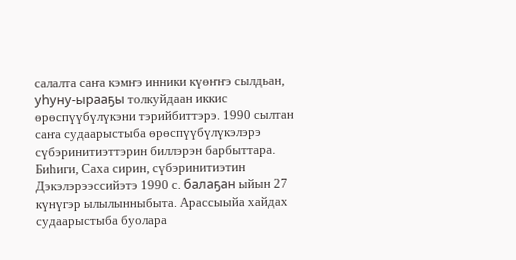салалта саҥа кэмҥэ инники күөҥҥэ сылдьан, уһуну-ырааҕы толкуйдаан иккис өрөспүүбүлүкэни тэрийбиттэрэ. 1990 сылтан саҥа судаарыстыба өрөспүүбүлүкэлэрэ сүбэринитиэттэрин биллэрэн барбыттара. Биһиги, Саха сирин, сүбэринитиэтин Дэкэлэрээссийэтэ 1990 с. балаҕан ыйын 27 күнүгэр ылылынныбыта. Арассыыйа хайдах судаарыстыба буолара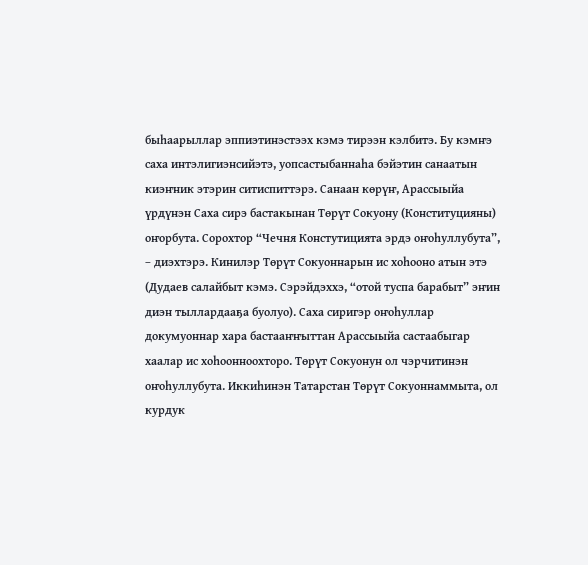быһаарыллар эппиэтинэстээх кэмэ тирээн кэлбитэ. Бу кэмҥэ саха интэлигиэнсийэтэ, уопсастыбаннаһа бэйэтин санаатын киэҥник этэрин ситиспиттэрэ. Санаан көрүҥ, Арассыыйа үрдүнэн Саха сирэ бастакынан Төрүт Сокуону (Конституцияны) оҥорбута. Сорохтор “Чечня Констутицията эрдэ оҥоһуллубута”, – диэхтэрэ. Кинилэр Төрүт Сокуоннарын ис хоһооно атын этэ (Дудаев салайбыт кэмэ. Сэрэйдэххэ, “отой туспа барабыт” эҥин диэн тыллардааҕа буолуо). Саха сиригэр оҥоһуллар докумуоннар хара бастааҥҥыттан Арассыыйа састаабыгар хаалар ис хоһоонноохторо. Төрүт Сокуонун ол чэрчитинэн оҥоһуллубута. Иккиһинэн Татарстан Төрүт Сокуоннаммыта, ол курдук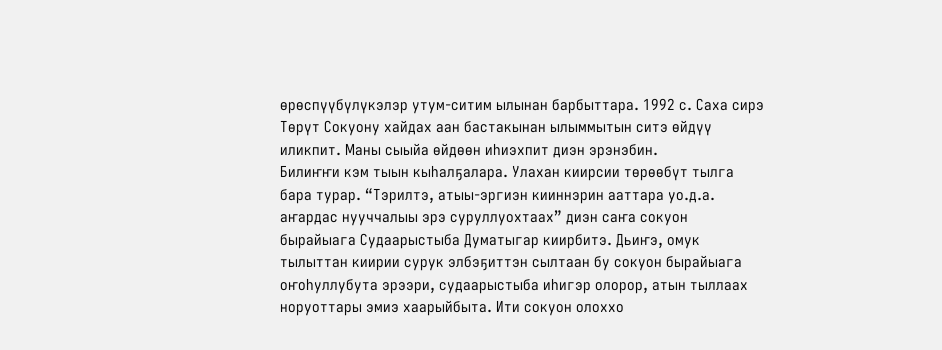өрөспүүбүлүкэлэр утум-ситим ылынан барбыттара. 1992 с. Саха сирэ Төрүт Сокуону хайдах аан бастакынан ылыммытын ситэ өйдүү иликпит. Маны сыыйа өйдөөн иһиэхпит диэн эрэнэбин.
Билиҥҥи кэм тыын кыһалҕалара. Улахан киирсии төрөөбүт тылга бара турар. “Тэрилтэ, атыы-эргиэн кииннэрин ааттара уо.д.а. аҥардас нууччалыы эрэ суруллуохтаах” диэн саҥа сокуон бырайыага Судаарыстыба Думатыгар киирбитэ. Дьиҥэ, омук тылыттан киирии сурук элбэҕиттэн сылтаан бу сокуон бырайыага оҥоһуллубута эрээри, судаарыстыба иһигэр олорор, атын тыллаах норуоттары эмиэ хаарыйбыта. Ити сокуон олоххо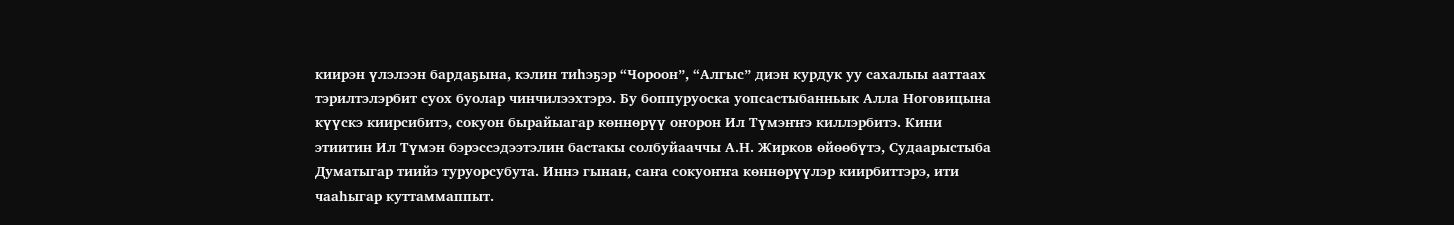киирэн үлэлээн бардаҕына, кэлин тиһэҕэр “Чороон”, “Алгыс” диэн курдук уу сахалыы ааттаах тэрилтэлэрбит суох буолар чинчилээхтэрэ. Бу боппуруоска уопсастыбанньык Алла Ноговицына күүскэ киирсибитэ, сокуон бырайыагар көннөрүү оҥорон Ил Түмэҥҥэ киллэрбитэ. Кини этиитин Ил Түмэн бэрэссэдээтэлин бастакы солбуйааччы А.Н. Жирков өйөөбүтэ, Судаарыстыба Думатыгар тиийэ туруорсубута. Иннэ гынан, саҥа сокуоҥҥа көннөрүүлэр киирбиттэрэ, ити чааһыгар куттаммаппыт.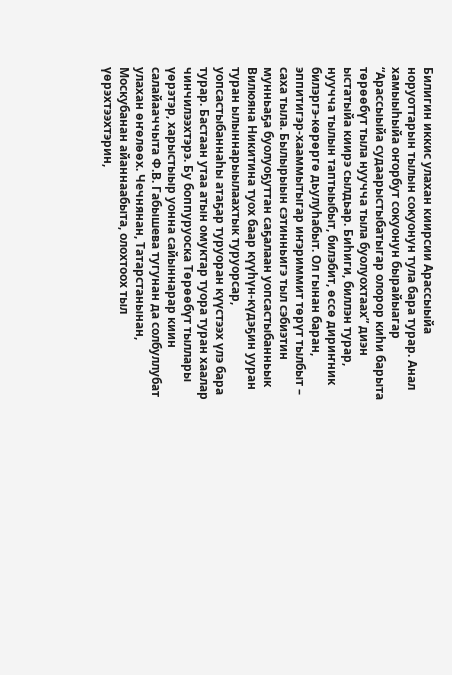Билигин иккис улахан киирсии Арассыыйа норуоттарын тылын сокуонун тула бара турар. Анал хамыыһыйа оҥорбут сокуонун бырайыагар “Арассыыйа судаарыстыбатыгар олорор киһи барыта төрөөбүт тыла нуучча тыла буолуохтаах” диэн ыстатыйа киирэ сылдьар. Биһиги, биллэн турар, нуучча тылын таптыыбыт, билэбит, өссө дириҥник билэргэ-көрөргө дьулуһабыт. Ол гынан баран, эппитигэр-хааммытыгар иҥэриммит төрүт тылбыт – саха тыла. Былырыын сэтинньигэ тыл сэбиэтин мунньаҕа буолуоҕуттан саҕалаан уопсастыбанньык Вилюяна Никитина туох баар күүһүн-күдэҕин ууран туран ылыннарыылаахтык туруорсар, уопсастыбаннаһы атаҕар туруоран күүстээх үлэ бара турар. Бастаан утаа атын омуктар туора туран хаалар чинчилээхтэрэ. Бу боппуруоска Төрөөбүт тыллары үөрэтэр, харыстыыр уонна сайыннарар киин салайааччыта Ф.В. Габышева тугунан да солбуллубат улахан өҥөлөөх. Чечнянан, Татарстанынан, Москубанан айаннаабыта, олохтоох тыл үөрэхтээхтэрин,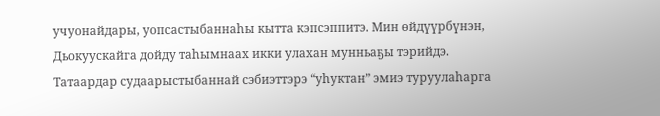учуонайдары, уопсастыбаннаһы кытта кэпсэппитэ. Мин өйдүүрбүнэн, Дьокуускайга дойду таһымнаах икки улахан мунньаҕы тэрийдэ. Татаардар судаарыстыбаннай сэбиэттэрэ “уһуктан” эмиэ туруулаһарга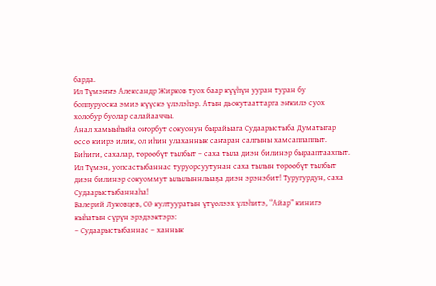барда.
Ил Түмэҥҥэ Александр Жирков туох баар күүһүн ууран туран бу боппуруоска эмиэ күүскэ үлэлэһэр. Атын дьокутааттарга эҥкилэ суох холобур буолар салайааччы.
Анал хамыыһыйа оҥорбут сокуонун бырайыага Судаарыстыба Думатыгар өссө киирэ илик, ол иһин улаханнык саҥаран салгыны хамсаппаппыт. Биһиги, сахалар, төрөөбүт тылбыт – саха тыла диэн билинэр бырааптаахпыт. Ил Түмэн, уопсастыбаннас туруорсуутунан саха тылын төрөөбүт тылбыт диэн билинэр сокуоммут ылылыннлыаҕа диэн эрэнэбит! Туругурдун, саха Судаарыстыбаннаһа!
Валерий Луковцев, СӨ култууратын үтүөлээх үлэһитэ, “Айар” кинигэ кыһатын сүрүн эрэдээктэрэ:
– Судаарыстыбаннас – ханнык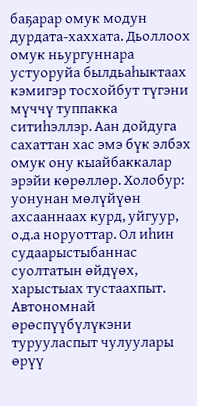баҕарар омук модун дурдата-хаххата. Дьоллоох омук ньургуннара устуоруйа былдьаһыктаах кэмигэр тосхойбут түгэни мүччү туппакка ситиһэллэр. Аан дойдуга сахаттан хас эмэ бүк элбэх омук ону кыайбаккалар эрэйи көрөллөр. Холобур: уонунан мөлүйүөн ахсааннаах курд, уйгуур, о.д.а норуоттар. Ол иһин судаарыстыбаннас суолтатын өйдүөх, харыстыах тустаахпыт. Автономнай өрөспүүбүлүкэни турууласпыт чулуулары өрүү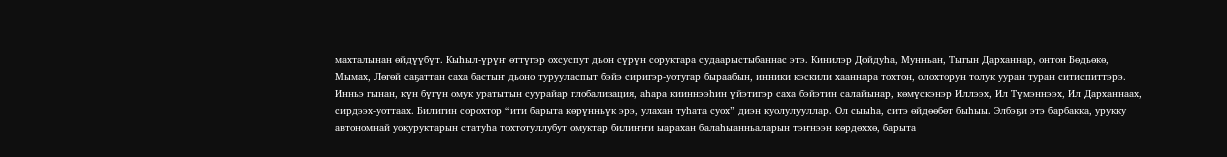махталынан өйдүүбүт. Кыһыл-үрүҥ өттүгэр охсуспут дьон сүрүн соруктара судаарыстыбаннас этэ. Кинилэр Дойдуһа, Мунньан, Тыгын Дарханнар, онтон Бөдьөкө, Мымах, Лөгөй саҕаттан саха бастыҥ дьоно турууласпыт бэйэ сиригэр-уотугар быраабын, инники кэскили хааннара тохтон, олохторун толук ууран туран ситиспиттэрэ. Инньэ гынан, күн бүгүн омук уратытын суурайар глобализация, аһара кииннээһин үйэтигэр саха бэйэтин салайынар, көмүскэнэр Иллээх, Ил Түмэннээх, Ил Дарханнаах, сирдээх-уоттаах. Билигин сорохтор “ити барыта көрүнньүк эрэ, улахан туһата суох” диэн куолулууллар. Ол сыыһа, ситэ өйдөөбөт быһыы. Элбэҕи этэ барбакка, урукку автономнай уокуруктарын статуһа тохтотуллубут омуктар билиҥҥи ыарахан балаһыанньаларын тэҥнээн көрдөххө, барыта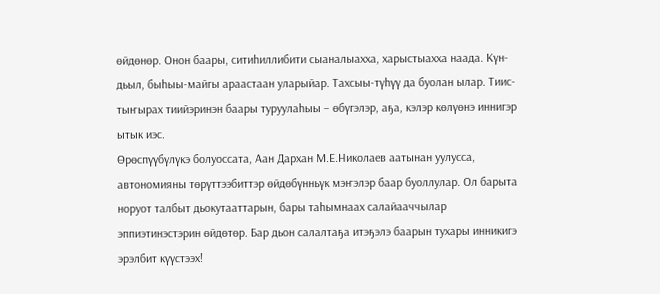өйдөнөр. Онон баары, ситиһиллибити сыаналыахха, харыстыахха наада. Күн-дьыл, быһыы-майгы араастаан уларыйар. Тахсыы-түһүү да буолан ылар. Тиис-тыҥырах тиийэринэн баары туруулаһыы – өбүгэлэр, аҕа, кэлэр көлүөнэ иннигэр ытык иэс.
Өрөспүүбүлүкэ болуоссата, Аан Дархан М.Е.Николаев аатынан уулусса, автономияны төрүттээбиттэр өйдөбүнньүк мэҥэлэр баар буоллулар. Ол барыта норуот талбыт дьокутааттарын, бары таһымнаах салайааччылар эппиэтинэстэрин өйдөтөр. Бар дьон салалтаҕа итэҕэлэ баарын тухары инникигэ эрэлбит күүстээх!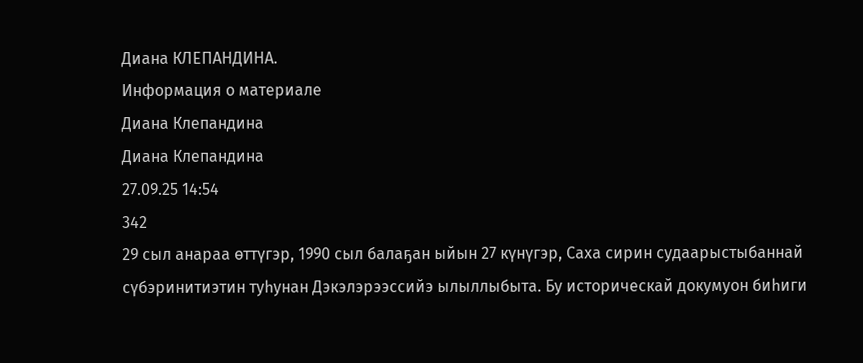Диана КЛЕПАНДИНА.
Информация о материале
Диана Клепандина
Диана Клепандина
27.09.25 14:54
342
29 сыл анараа өттүгэр, 1990 сыл балаҕан ыйын 27 күнүгэр, Саха сирин судаарыстыбаннай сүбэринитиэтин туһунан Дэкэлэрээссийэ ылыллыбыта. Бу историческай докумуон биһиги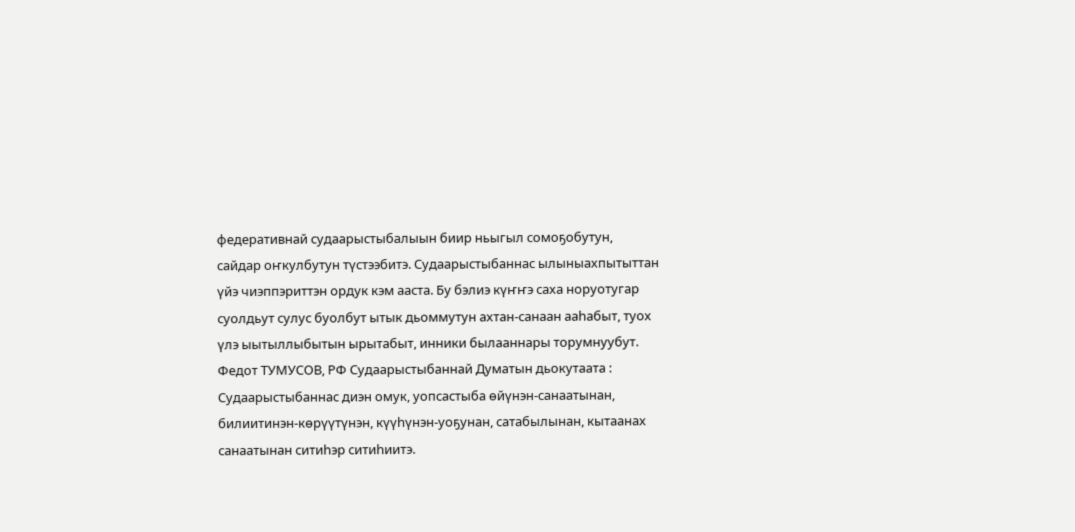федеративнай судаарыстыбалыын биир ньыгыл сомоҕобутун, сайдар оҥкулбутун түстээбитэ. Судаарыстыбаннас ылыныахпытыттан үйэ чиэппэриттэн ордук кэм ааста. Бу бэлиэ күҥҥэ саха норуотугар суолдьут сулус буолбут ытык дьоммутун ахтан-санаан ааһабыт, туох үлэ ыытыллыбытын ырытабыт, инники былааннары торумнуубут.
Федот ТУМУСОВ, РФ Судаарыстыбаннай Думатын дьокутаата :
Судаарыстыбаннас диэн омук, уопсастыба өйүнэн-санаатынан, билиитинэн‐көрүүтүнэн, күүһүнэн-уоҕунан, сатабылынан, кытаанах санаатынан ситиһэр ситиһиитэ.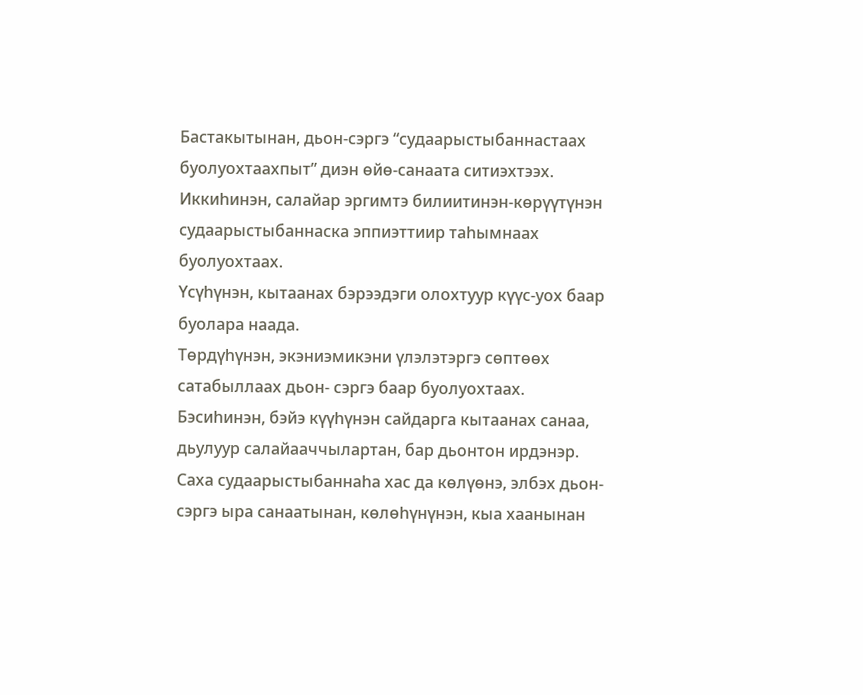Бастакытынан, дьон-сэргэ “судаарыстыбаннастаах буолуохтаахпыт” диэн өйө-санаата ситиэхтээх.
Иккиһинэн, салайар эргимтэ билиитинэн-көрүүтүнэн судаарыстыбаннаска эппиэттиир таһымнаах буолуохтаах.
Үсүһүнэн, кытаанах бэрээдэги олохтуур күүс-уох баар буолара наада.
Төрдүһүнэн, экэниэмикэни үлэлэтэргэ сөптөөх сатабыллаах дьон- сэргэ баар буолуохтаах.
Бэсиһинэн, бэйэ күүһүнэн сайдарга кытаанах санаа, дьулуур салайааччылартан, бар дьонтон ирдэнэр.
Саха судаарыстыбаннаһа хас да көлүөнэ, элбэх дьон-сэргэ ыра санаатынан, көлөһүнүнэн, кыа хаанынан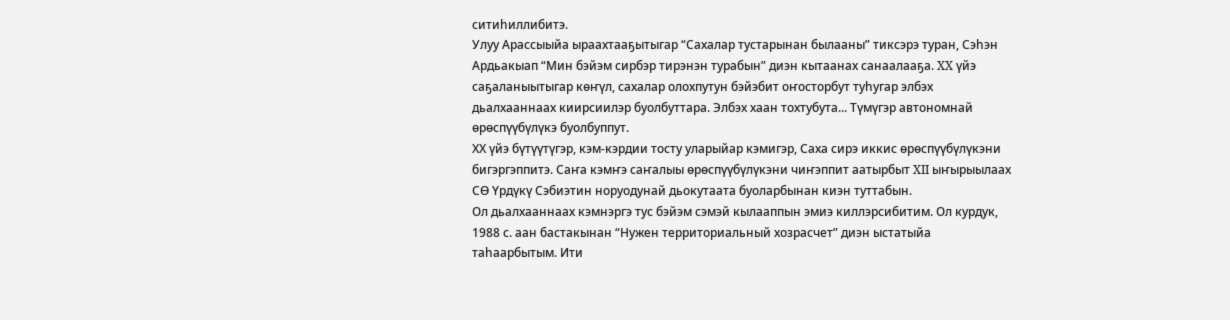ситиһиллибитэ.
Улуу Арассыыйа ыраахтааҕытыгар “Сахалар тустарынан былааны” тиксэрэ туран, Сэһэн Ардьакыап “Мин бэйэм сирбэр тирэнэн турабын” диэн кытаанах санаалааҕа. XX үйэ саҕаланыытыгар көҥүл, сахалар олохпутун бэйэбит оҥосторбут туһугар элбэх дьалхааннаах киирсиилэр буолбуттара. Элбэх хаан тохтубута... Түмүгэр автономнай өрөспүүбүлүкэ буолбуппут.
ХХ үйэ бүтүүтүгэр, кэм-кэрдии тосту уларыйар кэмигэр, Саха сирэ иккис өрөспүүбүлүкэни бигэргэппитэ. Саҥа кэмҥэ саҥалыы өрөспүүбүлүкэни чиҥэппит аатырбыт XII ыҥырыылаах СӨ Үрдүкү Сэбиэтин норуодунай дьокутаата буоларбынан киэн туттабын.
Ол дьалхааннаах кэмнэргэ тус бэйэм сэмэй кылааппын эмиэ киллэрсибитим. Ол курдук, 1988 с. аан бастакынан “Нужен территориальный хозрасчет” диэн ыстатыйа таһаарбытым. Ити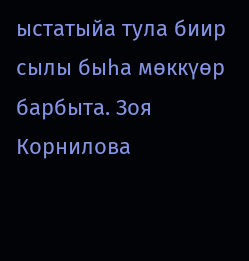ыстатыйа тула биир сылы быһа мөккүөр барбыта. Зоя Корнилова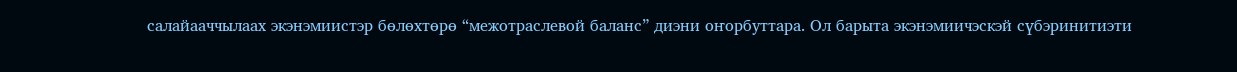салайааччылаах экэнэмиистэр бөлөхтөрө “межотраслевой баланс” диэни оҥорбуттара. Ол барыта экэнэмиичэскэй сүбэринитиэти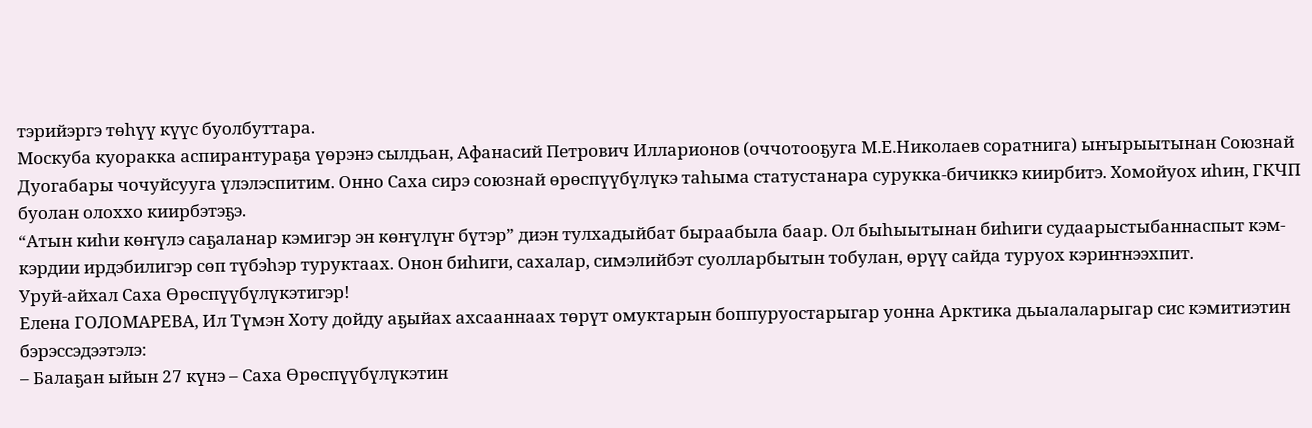тэрийэргэ төһүү күүс буолбуттара.
Москуба куоракка аспирантураҕа үөрэнэ сылдьан, Афанасий Петрович Илларионов (оччотооҕуга М.Е.Николаев соратнига) ыҥырыытынан Союзнай Дуогабары чочуйсууга үлэлэспитим. Онно Саха сирэ союзнай өрөспүүбүлүкэ таһыма статустанара сурукка-бичиккэ киирбитэ. Хомойуох иһин, ГКЧП буолан олоххо киирбэтэҕэ.
“Атын киһи көҥүлэ саҕаланар кэмигэр эн көҥүлүҥ бүтэр” диэн тулхадыйбат быраабыла баар. Ол быһыытынан биһиги судаарыстыбаннаспыт кэм-кэрдии ирдэбилигэр сөп түбэһэр туруктаах. Онон биһиги, сахалар, симэлийбэт суолларбытын тобулан, өрүү сайда туруох кэриҥнээхпит.
Уруй-айхал Саха Өрөспүүбүлүкэтигэр!
Елена ГОЛОМАРЕВА, Ил Түмэн Хоту дойду аҕыйах ахсааннаах төрүт омуктарын боппуруостарыгар уонна Арктика дьыалаларыгар сис кэмитиэтин бэрэссэдээтэлэ:
– Балаҕан ыйын 27 күнэ – Саха Өрөспүүбүлүкэтин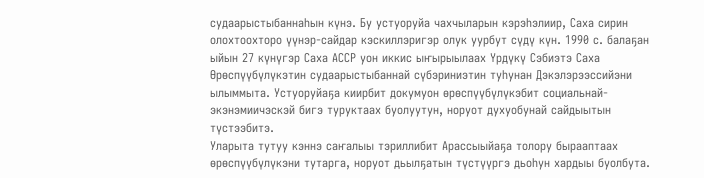судаарыстыбаннаһын күнэ. Бу устуоруйа чахчыларын кэрэһэлиир, Саха сирин олохтоохторо үүнэр-сайдар кэскиллэригэр олук уурбут сүдү күн. 1990 с. балаҕан ыйын 27 күнүгэр Саха АССР уон иккис ыҥырыылаах Үрдүкү Сэбиэтэ Саха Өрөспүүбүлүкэтин судаарыстыбаннай сүбэриниэтин туһунан Дэкэлэрээссийэни ылыммыта. Устуоруйаҕа киирбит докумуон өрөспүүбүлүкэбит социальнай-экэнэмиичэскэй бигэ туруктаах буолуутун, норуот духуобунай сайдыытын түстээбитэ.
Уларыта тутуу кэннэ саҥалыы тэриллибит Арассыыйаҕа толору бырааптаах өрөспүүбүлүкэни тутарга, норуот дьылҕатын түстүүргэ дьоһун хардыы буолбута.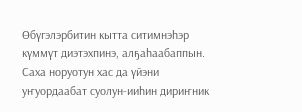Өбүгэлэрбитин кытта ситимнэһэр күммүт диэтэхпинэ, алҕаһаабаппын. Саха норуотун хас да үйэни уҥуордаабат суолун-ииһин дириҥник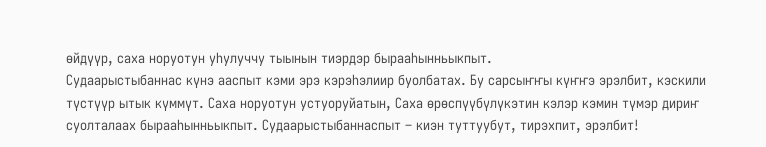өйдүүр, саха норуотун уһулуччу тыынын тиэрдэр бырааһынньыкпыт.
Судаарыстыбаннас күнэ ааспыт кэми эрэ кэрэһэлиир буолбатах. Бу сарсыҥҥы күҥҥэ эрэлбит, кэскили түстүүр ытык күммүт. Саха норуотун устуоруйатын, Саха өрөспүүбүлүкэтин кэлэр кэмин түмэр дириҥ суолталаах бырааһынньыкпыт. Судаарыстыбаннаспыт – киэн туттуубут, тирэхпит, эрэлбит!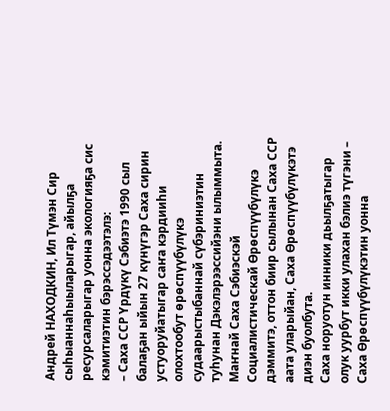Андрей НАХОДКИН, Ил Түмэн Сир сыһыаннаһыыларыгар, айылҕа ресурсаларыгар уонна экологияҕа сис кэмитиэтин бэрэссэдээтэлэ:
– Саха ССР Үрдүкү Сэбиэтэ 1990 сыл балаҕан ыйын 27 күнүгэр Саха сирин устуоруйатыгар саҥа кэрдииһи олохтообут өрөспүүбүлүкэ судаарыстыбаннай сүбэриниэтин туһунан Дэкэлэрээссийэни ылыммыта. Маҥнай Саха Сэбиэскэй Социалистическай Өрөспүүбүлүкэ дэммитэ, оттон биир сылынан Саха ССР аата уларыйан, Саха Өрөспүүбүлүкэтэ диэн буолбута.
Саха норуотун инники дьылҕатыгар олук уурбут икки улахан бэлиэ түгэни – Саха Өрөспүүбүлүкэтин уонна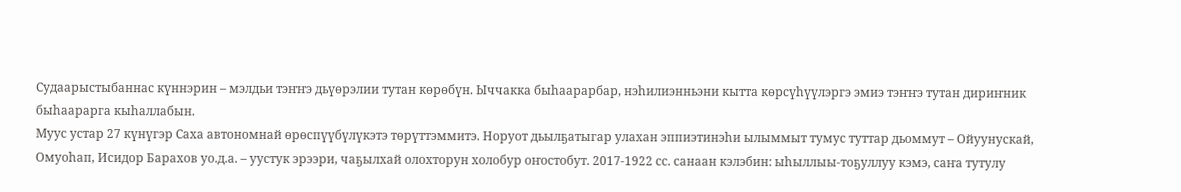Судаарыстыбаннас күннэрин – мэлдьи тэҥҥэ дьүөрэлии тутан көрөбүн. Ыччакка быһаарарбар, нэһилиэнньэни кытта көрсүһүүлэргэ эмиэ тэҥҥэ тутан дириҥник быһаарарга кыһаллабын.
Муус устар 27 күнүгэр Саха автономнай өрөспүүбүлүкэтэ төрүттэммитэ. Норуот дьылҕатыгар улахан эппиэтинэһи ылыммыт тумус туттар дьоммут – Ойуунускай, Омуоһап, Исидор Барахов уо.д.а. – уустук эрээри, чаҕылхай олохторун холобур оҥостобут. 2017-1922 сс. санаан кэлэбин: ыһыллыы-тоҕуллуу кэмэ, саҥа тутулу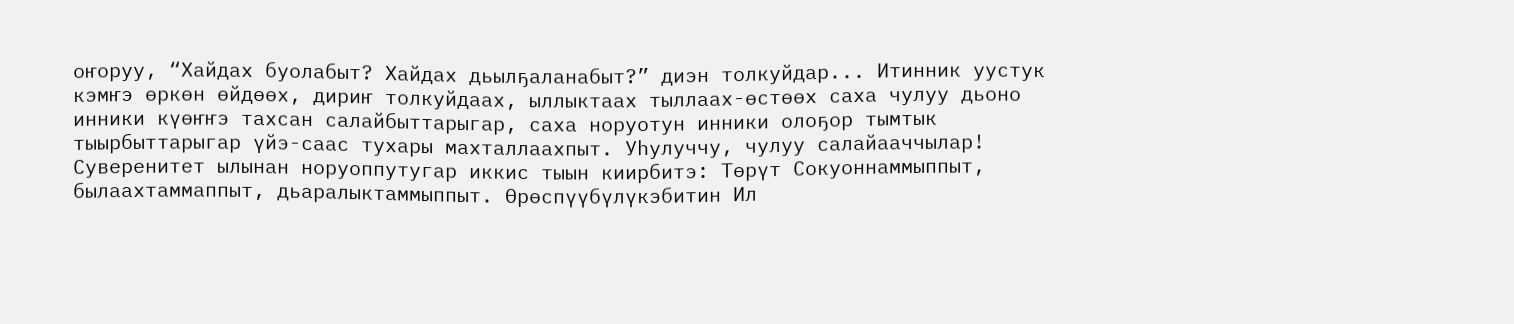оҥоруу, “Хайдах буолабыт? Хайдах дьылҕаланабыт?” диэн толкуйдар... Итинник уустук кэмҥэ өркөн өйдөөх, дириҥ толкуйдаах, ыллыктаах тыллаах-өстөөх саха чулуу дьоно инники күөҥҥэ тахсан салайбыттарыгар, саха норуотун инники олоҕор тымтык тыырбыттарыгар үйэ-саас тухары махталлаахпыт. Уһулуччу, чулуу салайааччылар!
Суверенитет ылынан норуоппутугар иккис тыын киирбитэ: Төрүт Сокуоннаммыппыт, былаахтаммаппыт, дьаралыктаммыппыт. Өрөспүүбүлүкэбитин Ил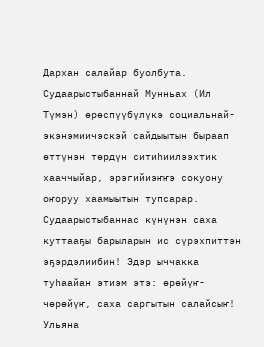Дархан салайар буолбута. Судаарыстыбаннай Мунньах (Ил Түмэн) өрөспүүбүлүкэ социальнай-экэнэмиичэскэй сайдыытын быраап өттүнэн төрдүн ситиһиилээхтик хааччыйар, эрэгийиэҥҥэ сокуону оҥоруу хаамыытын тупсарар.
Судаарыстыбаннас күнүнэн саха куттааҕы барыларын ис сүрэхпиттэн эҕэрдэлиибин! Эдэр ыччакка туһаайан этиэм этэ: өрөйүҥ-чөрөйүҥ, саха саргытын салайсыҥ!
Ульяна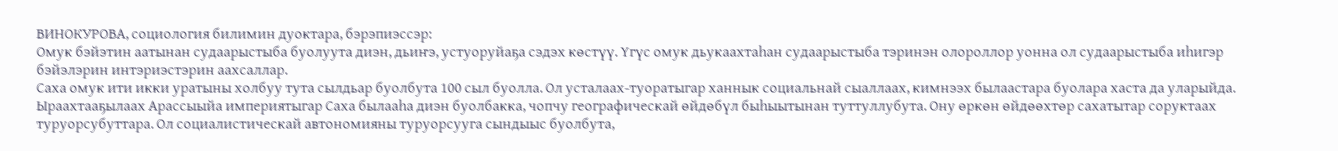ВИНОКУРОВА, социология билимин дуоктара, бэрэпиэссэр:
Омук бэйэтин аатынан судаарыстыба буолуута диэн, дьиҥэ, устуоруйаҕа сэдэх көстүү. Үгүс омук дьукаахтаһан судаарыстыба тэринэн олороллор уонна ол судаарыстыба иһигэр бэйэлэрин интэриэстэрин аахсаллар.
Саха омук ити икки уратыны холбуу тута сылдьар буолбута 100 сыл буолла. Ол усталаах-туоратыгар ханнык социальнай сыаллаах, кимнээх былаастара буолара хаста да уларыйда. Ыраахтааҕылаах Арассыыйа империятыгар Саха былааһа диэн буолбакка, чопчу географическай өйдөбүл быһыытынан туттуллубута. Ону өркөн өйдөөхтөр сахатытар соруктаах туруорсубуттара. Ол социалистическай автономияны туруорсууга сындыыс буолбута,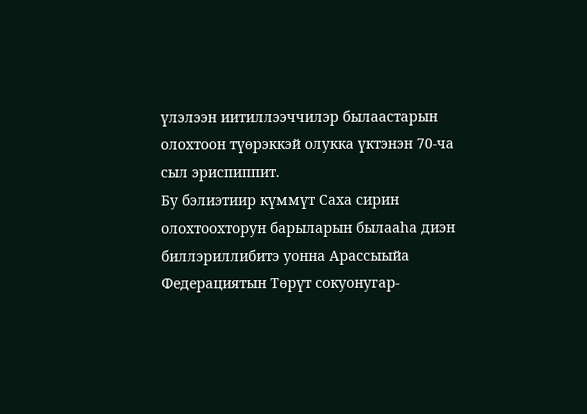үлэлээн иитиллээччилэр былаастарын олохтоон түөрэккэй олукка үктэнэн 70-ча сыл эриспиппит.
Бу бэлиэтиир күммүт Саха сирин олохтоохторун барыларын былааһа диэн биллэриллибитэ уонна Арассыыйа Федерациятын Төрүт сокуонугар-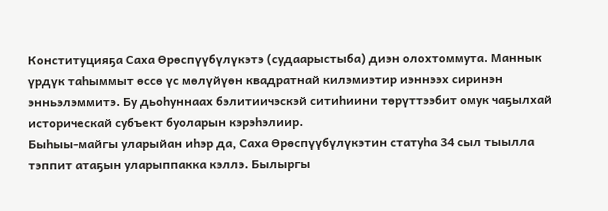Конституцияҕа Саха Өрөспүүбүлүкэтэ (судаарыстыба) диэн олохтоммута. Маннык үрдүк таһыммыт өссө үс мөлүйүөн квадратнай килэмиэтир иэннээх сиринэн энньэлэммитэ. Бу дьоһуннаах бэлитиичэскэй ситиһиини төрүттээбит омук чаҕылхай историческай субъект буоларын кэрэһэлиир.
Быһыы-майгы уларыйан иһэр да, Саха Өрөспүүбүлүкэтин статуһа 34 сыл тыылла тэппит атаҕын уларыппакка кэллэ. Былыргы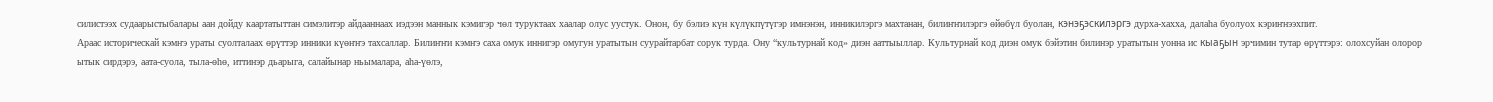силистээх судаарыстыбалары аан дойду каартатыттан симэлитэр айдааннаах иэдээн маннык кэмигэр чөл туруктаах хаалар олус уустук. Онон, бу бэлиэ күн күлүкпүтүгэр имнэнэн, инникилэргэ махтанан, билиҥҥилэргэ өйөбүл буолан, кэнэҕэскилэргэ дурха-хахха, далаһа буолуох кэриҥнээхпит.
Араас историческай кэмҥэ ураты суолталаах өрүттэр инники күөҥҥэ тахсаллар. Билиҥҥи кэмҥэ саха омук иннигэр омугун уратытын суурайтарбат сорук турда. Ону “культурнай код» диэн ааттыыллар. Культурнай код диэн омук бэйэтин билинэр уратытын уонна ис кыаҕын эрчимин тутар өрүттэрэ: олохсуйан олорор ытык сирдэрэ, аата-суола, тыла-өһө, иттинэр дьарыга, салайынар ньымалара, аһа-үөлэ,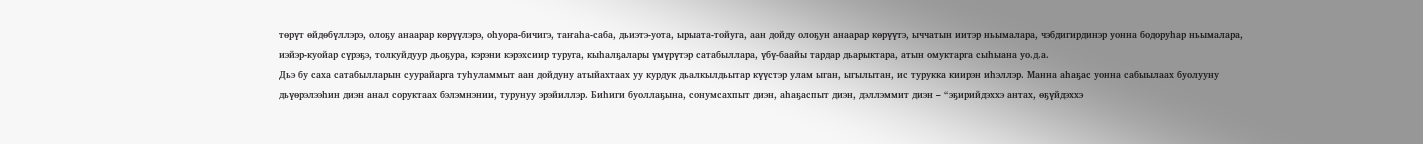төрүт өйдөбүллэрэ, олоҕу анаарар көрүүлэрэ, оһуора-бичигэ, таҥаһа-саба, дьиэтэ-уота, ырыата-тойуга, аан дойду олоҕун анаарар көрүүтэ, ыччатын иитэр ньымалара, чэбдигирдинэр уонна бодоруһар ньымалара, иэйэр-куойар сүрэҕэ, толкуйдуур дьоҕура, кэрэни кэрэхсиир туруга, кыһалҕалары үмүрүтэр сатабыллара, үбү-баайы тардар дьарыктара, атын омуктарга сыһыана уо.д.а.
Дьэ бу саха сатабылларын суурайарга туһуламмыт аан дойдуну атыйахтаах уу курдук дьалкылдьытар күүстэр улам ыган, ыгылытан, ис турукка киирэн иһэллэр. Манна аһаҕас уонна сабыылаах буолууну дьүөрэлээһин диэн анал соруктаах бэлэмнэнии, турунуу эрэйиллэр. Биһиги буоллаҕына, сонумсахпыт диэн, аһаҕаспыт диэн, дэллэммит диэн – “эҕирийдэххэ антах, өҕүйдэххэ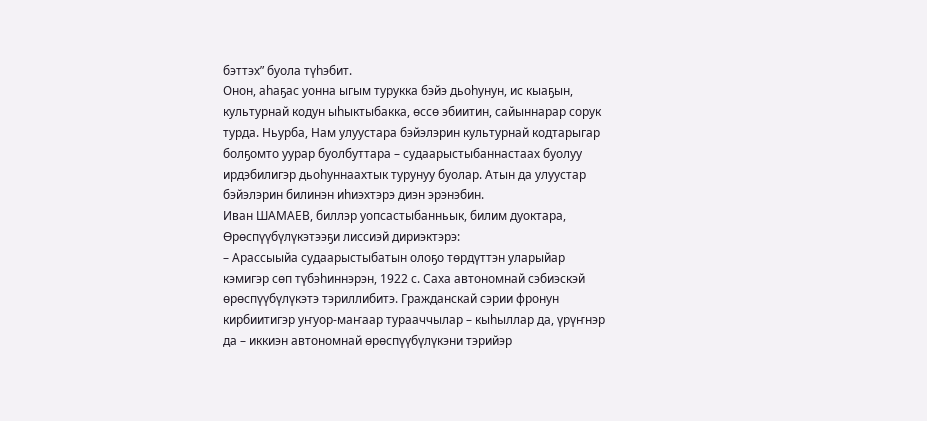бэттэх” буола түһэбит.
Онон, аһаҕас уонна ыгым турукка бэйэ дьоһунун, ис кыаҕын, культурнай кодун ыһыктыбакка, өссө эбиитин, сайыннарар сорук турда. Ньурба, Нам улуустара бэйэлэрин культурнай кодтарыгар болҕомто уурар буолбуттара – судаарыстыбаннастаах буолуу ирдэбилигэр дьоһуннаахтык турунуу буолар. Атын да улуустар бэйэлэрин билинэн иһиэхтэрэ диэн эрэнэбин.
Иван ШАМАЕВ, биллэр уопсастыбанньык, билим дуоктара, Өрөспүүбүлүкэтээҕи лиссиэй дириэктэрэ:
– Арассыыйа судаарыстыбатын олоҕо төрдүттэн уларыйар кэмигэр сөп түбэһиннэрэн, 1922 с. Саха автономнай сэбиэскэй өрөспүүбүлүкэтэ тэриллибитэ. Гражданскай сэрии фронун кирбиитигэр уҥуор-маҥаар турааччылар – кыһыллар да, үрүҥнэр да – иккиэн автономнай өрөспүүбүлүкэни тэрийэр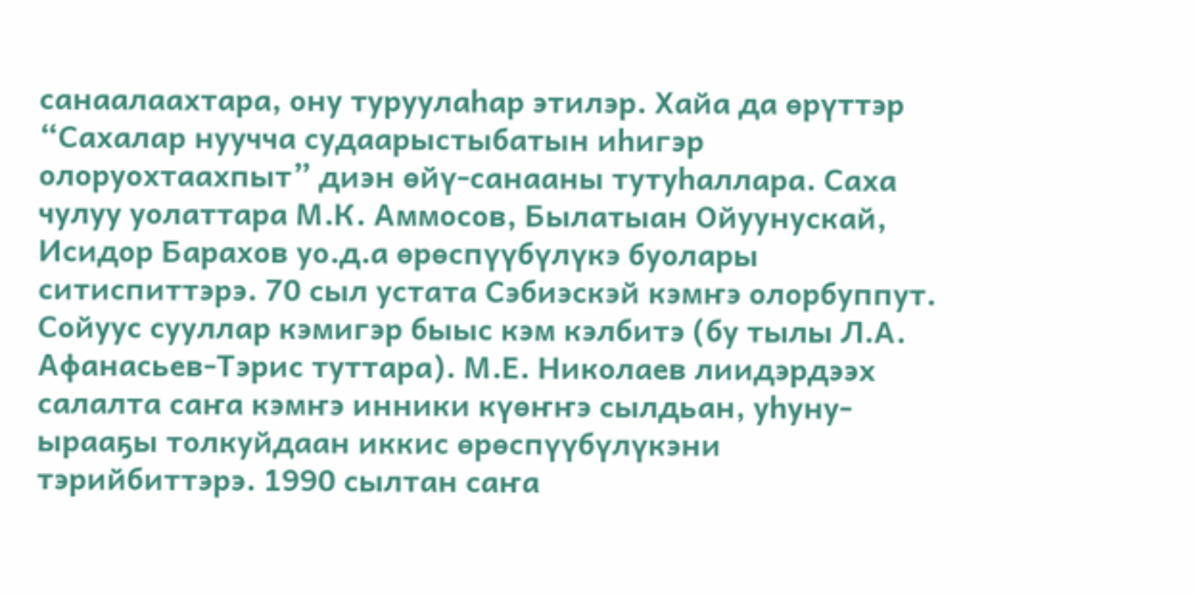санаалаахтара, ону туруулаһар этилэр. Хайа да өрүттэр “Сахалар нуучча судаарыстыбатын иһигэр олоруохтаахпыт” диэн өйү-санааны тутуһаллара. Саха чулуу уолаттара М.К. Аммосов, Былатыан Ойуунускай, Исидор Барахов уо.д.а өрөспүүбүлүкэ буолары ситиспиттэрэ. 70 сыл устата Сэбиэскэй кэмҥэ олорбуппут.
Сойуус сууллар кэмигэр быыс кэм кэлбитэ (бу тылы Л.А. Афанасьев-Тэрис туттара). М.Е. Николаев лиидэрдээх салалта саҥа кэмҥэ инники күөҥҥэ сылдьан, уһуну-ырааҕы толкуйдаан иккис өрөспүүбүлүкэни тэрийбиттэрэ. 1990 сылтан саҥа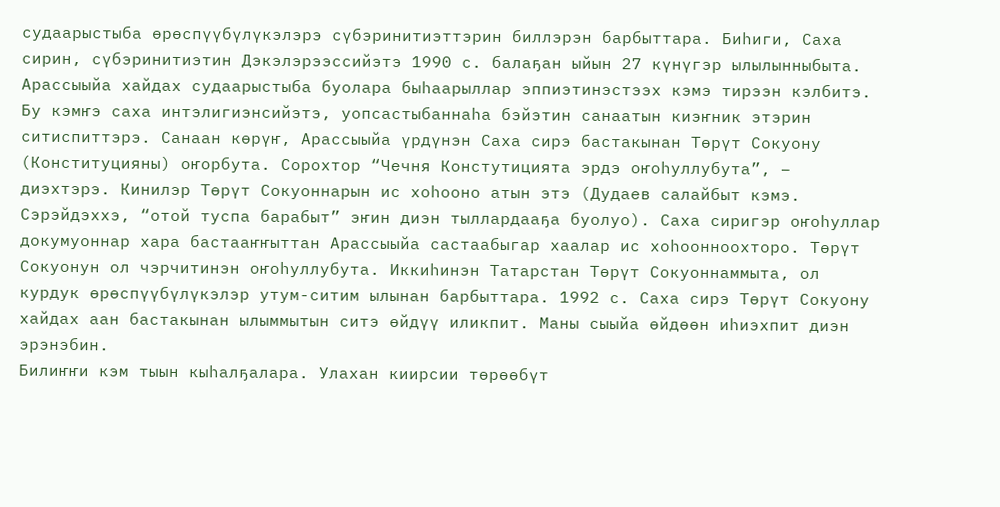судаарыстыба өрөспүүбүлүкэлэрэ сүбэринитиэттэрин биллэрэн барбыттара. Биһиги, Саха сирин, сүбэринитиэтин Дэкэлэрээссийэтэ 1990 с. балаҕан ыйын 27 күнүгэр ылылынныбыта. Арассыыйа хайдах судаарыстыба буолара быһаарыллар эппиэтинэстээх кэмэ тирээн кэлбитэ. Бу кэмҥэ саха интэлигиэнсийэтэ, уопсастыбаннаһа бэйэтин санаатын киэҥник этэрин ситиспиттэрэ. Санаан көрүҥ, Арассыыйа үрдүнэн Саха сирэ бастакынан Төрүт Сокуону (Конституцияны) оҥорбута. Сорохтор “Чечня Констутицията эрдэ оҥоһуллубута”, – диэхтэрэ. Кинилэр Төрүт Сокуоннарын ис хоһооно атын этэ (Дудаев салайбыт кэмэ. Сэрэйдэххэ, “отой туспа барабыт” эҥин диэн тыллардааҕа буолуо). Саха сиригэр оҥоһуллар докумуоннар хара бастааҥҥыттан Арассыыйа састаабыгар хаалар ис хоһоонноохторо. Төрүт Сокуонун ол чэрчитинэн оҥоһуллубута. Иккиһинэн Татарстан Төрүт Сокуоннаммыта, ол курдук өрөспүүбүлүкэлэр утум-ситим ылынан барбыттара. 1992 с. Саха сирэ Төрүт Сокуону хайдах аан бастакынан ылыммытын ситэ өйдүү иликпит. Маны сыыйа өйдөөн иһиэхпит диэн эрэнэбин.
Билиҥҥи кэм тыын кыһалҕалара. Улахан киирсии төрөөбүт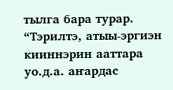тылга бара турар. “Тэрилтэ, атыы-эргиэн кииннэрин ааттара уо.д.а. аҥардас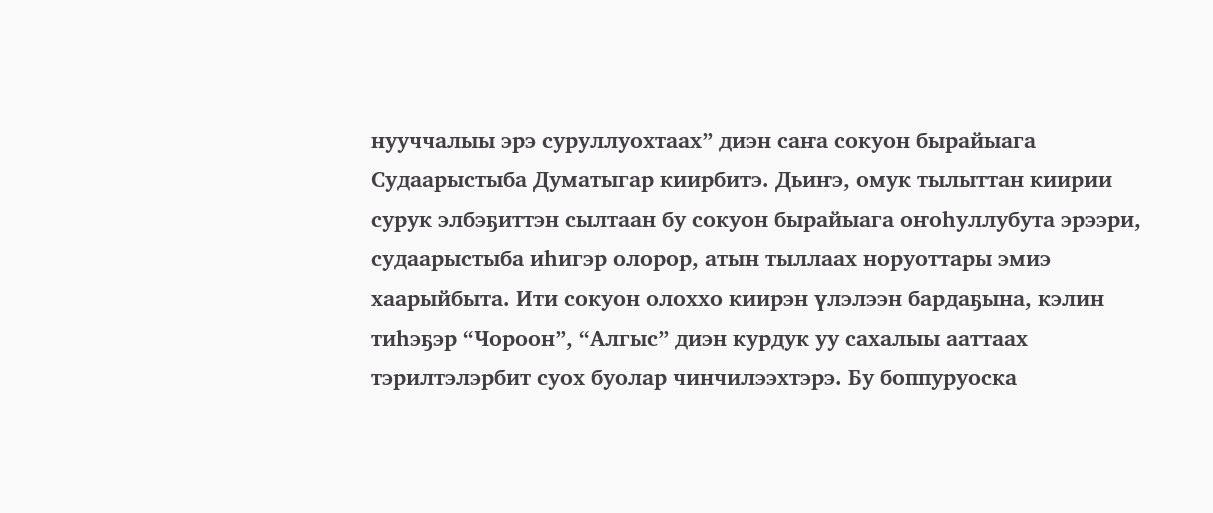нууччалыы эрэ суруллуохтаах” диэн саҥа сокуон бырайыага Судаарыстыба Думатыгар киирбитэ. Дьиҥэ, омук тылыттан киирии сурук элбэҕиттэн сылтаан бу сокуон бырайыага оҥоһуллубута эрээри, судаарыстыба иһигэр олорор, атын тыллаах норуоттары эмиэ хаарыйбыта. Ити сокуон олоххо киирэн үлэлээн бардаҕына, кэлин тиһэҕэр “Чороон”, “Алгыс” диэн курдук уу сахалыы ааттаах тэрилтэлэрбит суох буолар чинчилээхтэрэ. Бу боппуруоска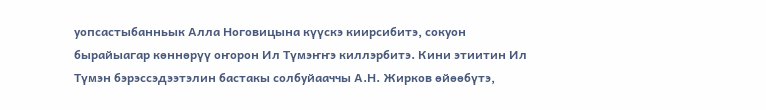уопсастыбанньык Алла Ноговицына күүскэ киирсибитэ, сокуон бырайыагар көннөрүү оҥорон Ил Түмэҥҥэ киллэрбитэ. Кини этиитин Ил Түмэн бэрэссэдээтэлин бастакы солбуйааччы А.Н. Жирков өйөөбүтэ,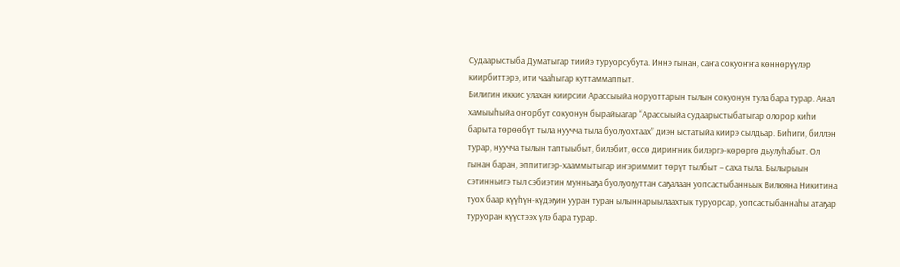Судаарыстыба Думатыгар тиийэ туруорсубута. Иннэ гынан, саҥа сокуоҥҥа көннөрүүлэр киирбиттэрэ, ити чааһыгар куттаммаппыт.
Билигин иккис улахан киирсии Арассыыйа норуоттарын тылын сокуонун тула бара турар. Анал хамыыһыйа оҥорбут сокуонун бырайыагар “Арассыыйа судаарыстыбатыгар олорор киһи барыта төрөөбүт тыла нуучча тыла буолуохтаах” диэн ыстатыйа киирэ сылдьар. Биһиги, биллэн турар, нуучча тылын таптыыбыт, билэбит, өссө дириҥник билэргэ-көрөргө дьулуһабыт. Ол гынан баран, эппитигэр-хааммытыгар иҥэриммит төрүт тылбыт – саха тыла. Былырыын сэтинньигэ тыл сэбиэтин мунньаҕа буолуоҕуттан саҕалаан уопсастыбанньык Вилюяна Никитина туох баар күүһүн-күдэҕин ууран туран ылыннарыылаахтык туруорсар, уопсастыбаннаһы атаҕар туруоран күүстээх үлэ бара турар.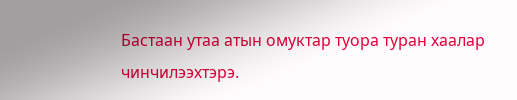Бастаан утаа атын омуктар туора туран хаалар чинчилээхтэрэ.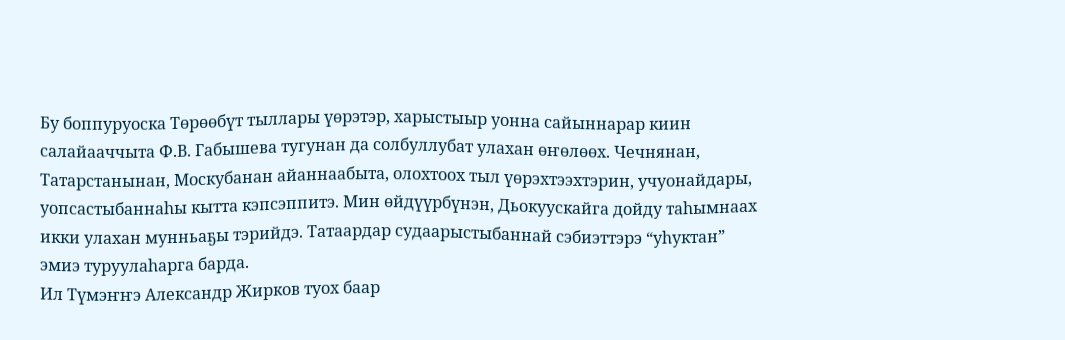Бу боппуруоска Төрөөбүт тыллары үөрэтэр, харыстыыр уонна сайыннарар киин салайааччыта Ф.В. Габышева тугунан да солбуллубат улахан өҥөлөөх. Чечнянан, Татарстанынан, Москубанан айаннаабыта, олохтоох тыл үөрэхтээхтэрин, учуонайдары, уопсастыбаннаһы кытта кэпсэппитэ. Мин өйдүүрбүнэн, Дьокуускайга дойду таһымнаах икки улахан мунньаҕы тэрийдэ. Татаардар судаарыстыбаннай сэбиэттэрэ “уһуктан” эмиэ туруулаһарга барда.
Ил Түмэҥҥэ Александр Жирков туох баар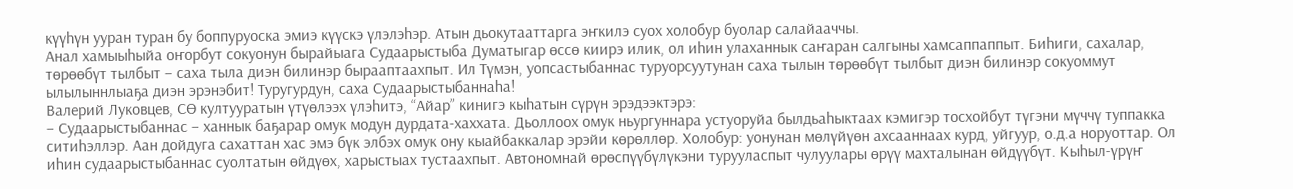күүһүн ууран туран бу боппуруоска эмиэ күүскэ үлэлэһэр. Атын дьокутааттарга эҥкилэ суох холобур буолар салайааччы.
Анал хамыыһыйа оҥорбут сокуонун бырайыага Судаарыстыба Думатыгар өссө киирэ илик, ол иһин улаханнык саҥаран салгыны хамсаппаппыт. Биһиги, сахалар, төрөөбүт тылбыт – саха тыла диэн билинэр бырааптаахпыт. Ил Түмэн, уопсастыбаннас туруорсуутунан саха тылын төрөөбүт тылбыт диэн билинэр сокуоммут ылылыннлыаҕа диэн эрэнэбит! Туругурдун, саха Судаарыстыбаннаһа!
Валерий Луковцев, СӨ култууратын үтүөлээх үлэһитэ, “Айар” кинигэ кыһатын сүрүн эрэдээктэрэ:
– Судаарыстыбаннас – ханнык баҕарар омук модун дурдата-хаххата. Дьоллоох омук ньургуннара устуоруйа былдьаһыктаах кэмигэр тосхойбут түгэни мүччү туппакка ситиһэллэр. Аан дойдуга сахаттан хас эмэ бүк элбэх омук ону кыайбаккалар эрэйи көрөллөр. Холобур: уонунан мөлүйүөн ахсааннаах курд, уйгуур, о.д.а норуоттар. Ол иһин судаарыстыбаннас суолтатын өйдүөх, харыстыах тустаахпыт. Автономнай өрөспүүбүлүкэни турууласпыт чулуулары өрүү махталынан өйдүүбүт. Кыһыл-үрүҥ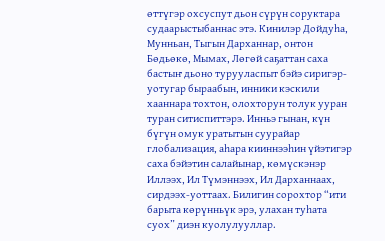өттүгэр охсуспут дьон сүрүн соруктара судаарыстыбаннас этэ. Кинилэр Дойдуһа, Мунньан, Тыгын Дарханнар, онтон Бөдьөкө, Мымах, Лөгөй саҕаттан саха бастыҥ дьоно турууласпыт бэйэ сиригэр-уотугар быраабын, инники кэскили хааннара тохтон, олохторун толук ууран туран ситиспиттэрэ. Инньэ гынан, күн бүгүн омук уратытын суурайар глобализация, аһара кииннээһин үйэтигэр саха бэйэтин салайынар, көмүскэнэр Иллээх, Ил Түмэннээх, Ил Дарханнаах, сирдээх-уоттаах. Билигин сорохтор “ити барыта көрүнньүк эрэ, улахан туһата суох” диэн куолулууллар.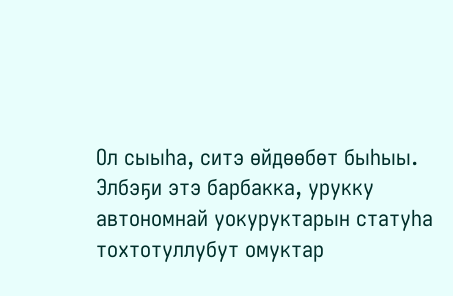Ол сыыһа, ситэ өйдөөбөт быһыы. Элбэҕи этэ барбакка, урукку автономнай уокуруктарын статуһа тохтотуллубут омуктар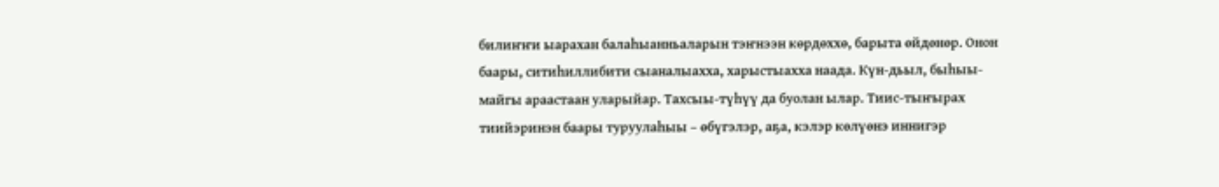билиҥҥи ыарахан балаһыанньаларын тэҥнээн көрдөххө, барыта өйдөнөр. Онон баары, ситиһиллибити сыаналыахха, харыстыахха наада. Күн-дьыл, быһыы-майгы араастаан уларыйар. Тахсыы-түһүү да буолан ылар. Тиис-тыҥырах тиийэринэн баары туруулаһыы – өбүгэлэр, аҕа, кэлэр көлүөнэ иннигэр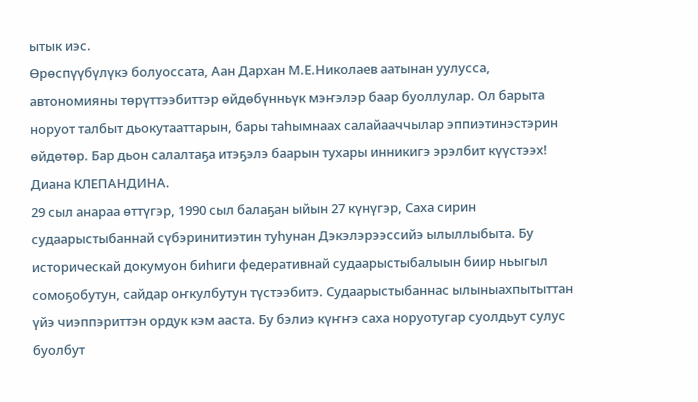ытык иэс.
Өрөспүүбүлүкэ болуоссата, Аан Дархан М.Е.Николаев аатынан уулусса, автономияны төрүттээбиттэр өйдөбүнньүк мэҥэлэр баар буоллулар. Ол барыта норуот талбыт дьокутааттарын, бары таһымнаах салайааччылар эппиэтинэстэрин өйдөтөр. Бар дьон салалтаҕа итэҕэлэ баарын тухары инникигэ эрэлбит күүстээх!
Диана КЛЕПАНДИНА.
29 сыл анараа өттүгэр, 1990 сыл балаҕан ыйын 27 күнүгэр, Саха сирин судаарыстыбаннай сүбэринитиэтин туһунан Дэкэлэрээссийэ ылыллыбыта. Бу историческай докумуон биһиги федеративнай судаарыстыбалыын биир ньыгыл сомоҕобутун, сайдар оҥкулбутун түстээбитэ. Судаарыстыбаннас ылыныахпытыттан үйэ чиэппэриттэн ордук кэм ааста. Бу бэлиэ күҥҥэ саха норуотугар суолдьут сулус буолбут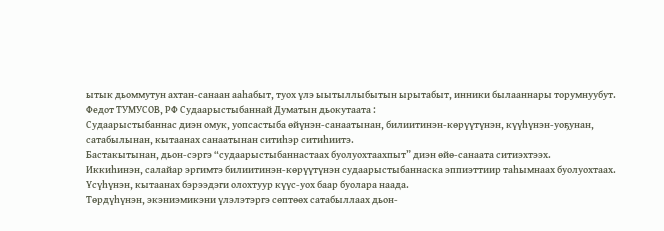ытык дьоммутун ахтан-санаан ааһабыт, туох үлэ ыытыллыбытын ырытабыт, инники былааннары торумнуубут.
Федот ТУМУСОВ, РФ Судаарыстыбаннай Думатын дьокутаата :
Судаарыстыбаннас диэн омук, уопсастыба өйүнэн-санаатынан, билиитинэн‐көрүүтүнэн, күүһүнэн-уоҕунан, сатабылынан, кытаанах санаатынан ситиһэр ситиһиитэ.
Бастакытынан, дьон-сэргэ “судаарыстыбаннастаах буолуохтаахпыт” диэн өйө-санаата ситиэхтээх.
Иккиһинэн, салайар эргимтэ билиитинэн-көрүүтүнэн судаарыстыбаннаска эппиэттиир таһымнаах буолуохтаах.
Үсүһүнэн, кытаанах бэрээдэги олохтуур күүс-уох баар буолара наада.
Төрдүһүнэн, экэниэмикэни үлэлэтэргэ сөптөөх сатабыллаах дьон-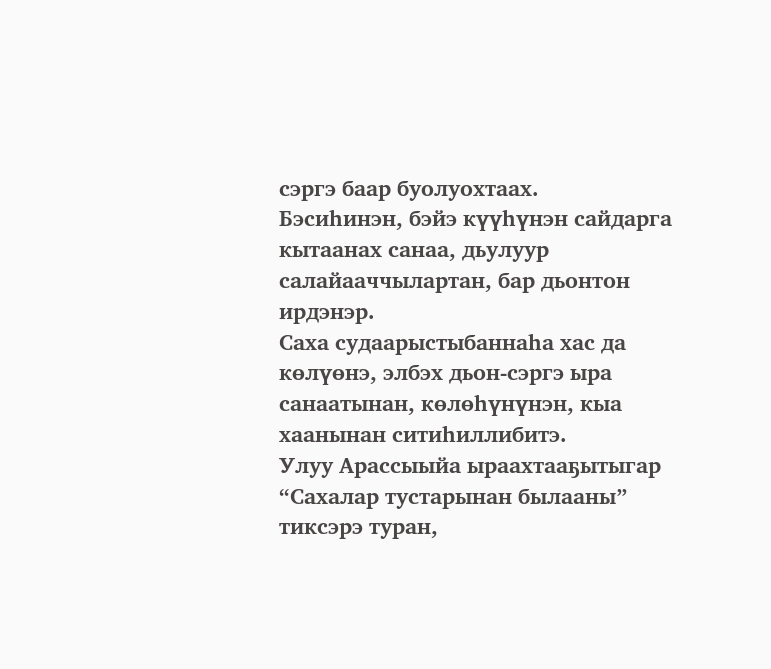сэргэ баар буолуохтаах.
Бэсиһинэн, бэйэ күүһүнэн сайдарга кытаанах санаа, дьулуур салайааччылартан, бар дьонтон ирдэнэр.
Саха судаарыстыбаннаһа хас да көлүөнэ, элбэх дьон-сэргэ ыра санаатынан, көлөһүнүнэн, кыа хаанынан ситиһиллибитэ.
Улуу Арассыыйа ыраахтааҕытыгар “Сахалар тустарынан былааны” тиксэрэ туран,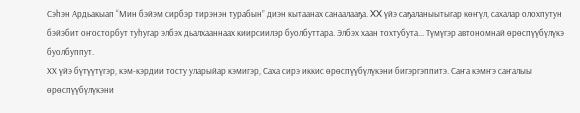Сэһэн Ардьакыап “Мин бэйэм сирбэр тирэнэн турабын” диэн кытаанах санаалааҕа. XX үйэ саҕаланыытыгар көҥүл, сахалар олохпутун бэйэбит оҥосторбут туһугар элбэх дьалхааннаах киирсиилэр буолбуттара. Элбэх хаан тохтубута... Түмүгэр автономнай өрөспүүбүлүкэ буолбуппут.
ХХ үйэ бүтүүтүгэр, кэм-кэрдии тосту уларыйар кэмигэр, Саха сирэ иккис өрөспүүбүлүкэни бигэргэппитэ. Саҥа кэмҥэ саҥалыы өрөспүүбүлүкэни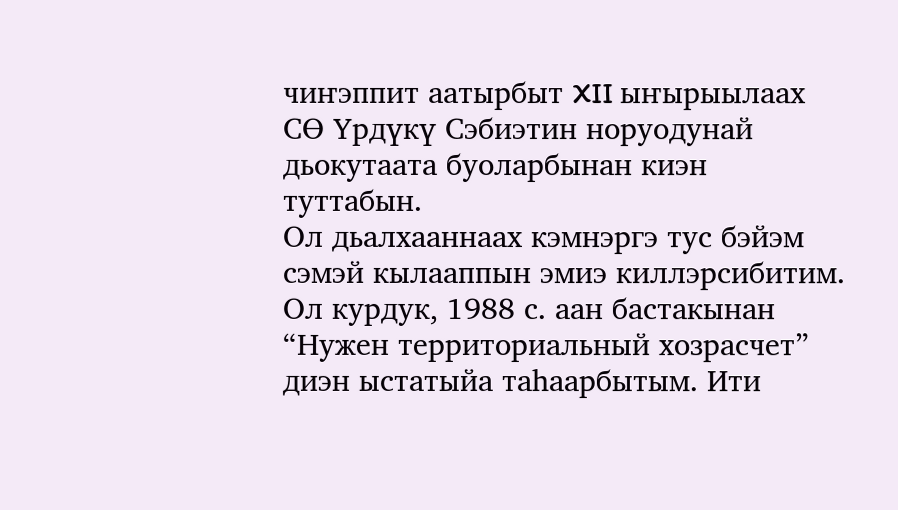чиҥэппит аатырбыт XII ыҥырыылаах СӨ Үрдүкү Сэбиэтин норуодунай дьокутаата буоларбынан киэн туттабын.
Ол дьалхааннаах кэмнэргэ тус бэйэм сэмэй кылааппын эмиэ киллэрсибитим. Ол курдук, 1988 с. аан бастакынан “Нужен территориальный хозрасчет” диэн ыстатыйа таһаарбытым. Ити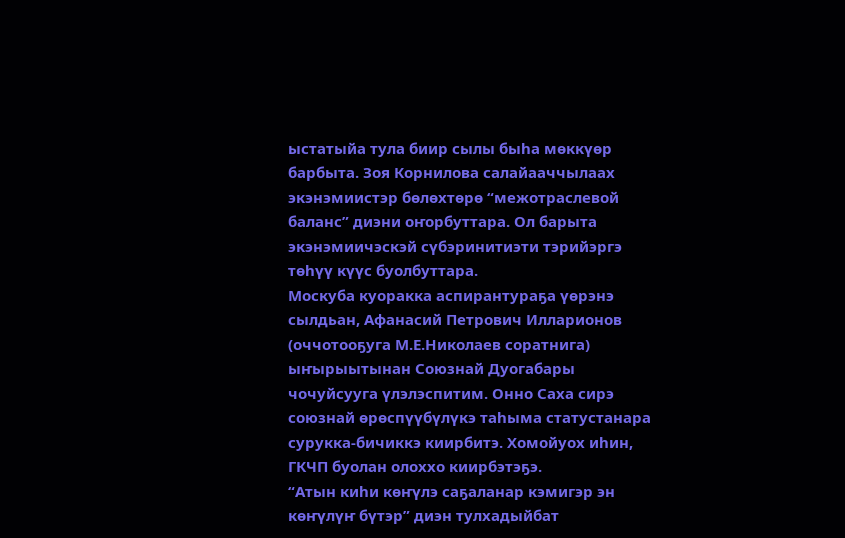ыстатыйа тула биир сылы быһа мөккүөр барбыта. Зоя Корнилова салайааччылаах экэнэмиистэр бөлөхтөрө “межотраслевой баланс” диэни оҥорбуттара. Ол барыта экэнэмиичэскэй сүбэринитиэти тэрийэргэ төһүү күүс буолбуттара.
Москуба куоракка аспирантураҕа үөрэнэ сылдьан, Афанасий Петрович Илларионов (оччотооҕуга М.Е.Николаев соратнига) ыҥырыытынан Союзнай Дуогабары чочуйсууга үлэлэспитим. Онно Саха сирэ союзнай өрөспүүбүлүкэ таһыма статустанара сурукка-бичиккэ киирбитэ. Хомойуох иһин, ГКЧП буолан олоххо киирбэтэҕэ.
“Атын киһи көҥүлэ саҕаланар кэмигэр эн көҥүлүҥ бүтэр” диэн тулхадыйбат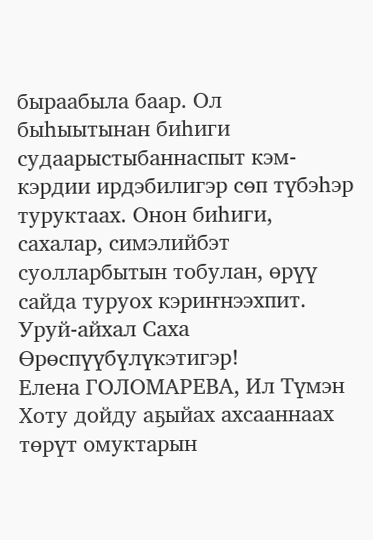быраабыла баар. Ол быһыытынан биһиги судаарыстыбаннаспыт кэм-кэрдии ирдэбилигэр сөп түбэһэр туруктаах. Онон биһиги, сахалар, симэлийбэт суолларбытын тобулан, өрүү сайда туруох кэриҥнээхпит.
Уруй-айхал Саха Өрөспүүбүлүкэтигэр!
Елена ГОЛОМАРЕВА, Ил Түмэн Хоту дойду аҕыйах ахсааннаах төрүт омуктарын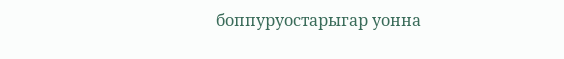боппуруостарыгар уонна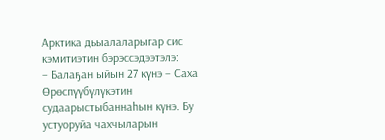Арктика дьыалаларыгар сис кэмитиэтин бэрэссэдээтэлэ:
– Балаҕан ыйын 27 күнэ – Саха Өрөспүүбүлүкэтин судаарыстыбаннаһын күнэ. Бу устуоруйа чахчыларын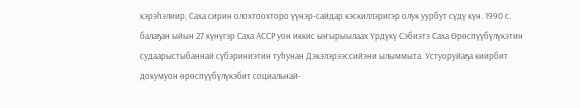кэрэһэлиир, Саха сирин олохтоохторо үүнэр-сайдар кэскиллэригэр олук уурбут сүдү күн. 1990 с. балаҕан ыйын 27 күнүгэр Саха АССР уон иккис ыҥырыылаах Үрдүкү Сэбиэтэ Саха Өрөспүүбүлүкэтин судаарыстыбаннай сүбэриниэтин туһунан Дэкэлэрээссийэни ылыммыта. Устуоруйаҕа киирбит докумуон өрөспүүбүлүкэбит социальнай-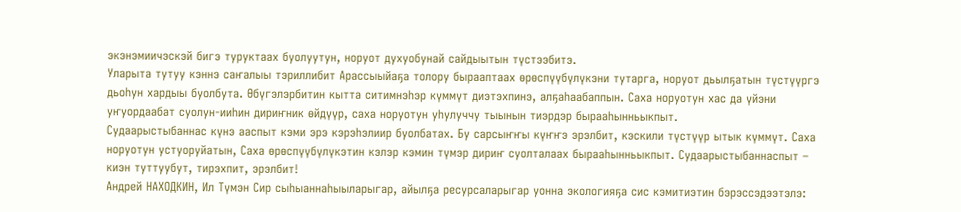экэнэмиичэскэй бигэ туруктаах буолуутун, норуот духуобунай сайдыытын түстээбитэ.
Уларыта тутуу кэннэ саҥалыы тэриллибит Арассыыйаҕа толору бырааптаах өрөспүүбүлүкэни тутарга, норуот дьылҕатын түстүүргэ дьоһун хардыы буолбута. Өбүгэлэрбитин кытта ситимнэһэр күммүт диэтэхпинэ, алҕаһаабаппын. Саха норуотун хас да үйэни уҥуордаабат суолун-ииһин дириҥник өйдүүр, саха норуотун уһулуччу тыынын тиэрдэр бырааһынньыкпыт.
Судаарыстыбаннас күнэ ааспыт кэми эрэ кэрэһэлиир буолбатах. Бу сарсыҥҥы күҥҥэ эрэлбит, кэскили түстүүр ытык күммүт. Саха норуотун устуоруйатын, Саха өрөспүүбүлүкэтин кэлэр кэмин түмэр дириҥ суолталаах бырааһынньыкпыт. Судаарыстыбаннаспыт – киэн туттуубут, тирэхпит, эрэлбит!
Андрей НАХОДКИН, Ил Түмэн Сир сыһыаннаһыыларыгар, айылҕа ресурсаларыгар уонна экологияҕа сис кэмитиэтин бэрэссэдээтэлэ: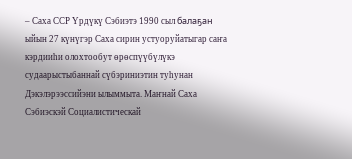– Саха ССР Үрдүкү Сэбиэтэ 1990 сыл балаҕан ыйын 27 күнүгэр Саха сирин устуоруйатыгар саҥа кэрдииһи олохтообут өрөспүүбүлүкэ судаарыстыбаннай сүбэриниэтин туһунан Дэкэлэрээссийэни ылыммыта. Маҥнай Саха Сэбиэскэй Социалистическай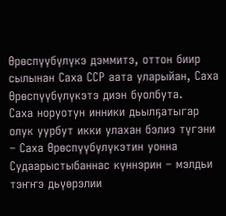Өрөспүүбүлүкэ дэммитэ, оттон биир сылынан Саха ССР аата уларыйан, Саха Өрөспүүбүлүкэтэ диэн буолбута.
Саха норуотун инники дьылҕатыгар олук уурбут икки улахан бэлиэ түгэни – Саха Өрөспүүбүлүкэтин уонна Судаарыстыбаннас күннэрин – мэлдьи тэҥҥэ дьүөрэлии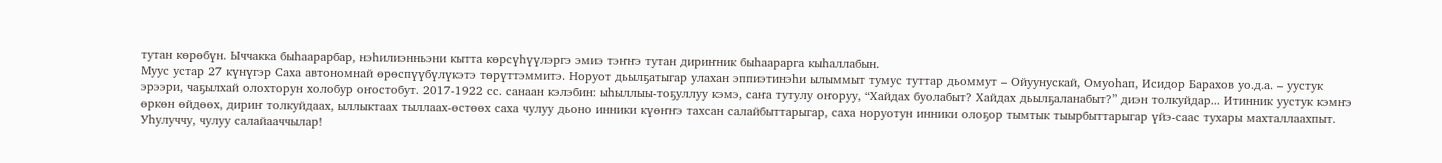тутан көрөбүн. Ыччакка быһаарарбар, нэһилиэнньэни кытта көрсүһүүлэргэ эмиэ тэҥҥэ тутан дириҥник быһаарарга кыһаллабын.
Муус устар 27 күнүгэр Саха автономнай өрөспүүбүлүкэтэ төрүттэммитэ. Норуот дьылҕатыгар улахан эппиэтинэһи ылыммыт тумус туттар дьоммут – Ойуунускай, Омуоһап, Исидор Барахов уо.д.а. – уустук эрээри, чаҕылхай олохторун холобур оҥостобут. 2017-1922 сс. санаан кэлэбин: ыһыллыы-тоҕуллуу кэмэ, саҥа тутулу оҥоруу, “Хайдах буолабыт? Хайдах дьылҕаланабыт?” диэн толкуйдар... Итинник уустук кэмҥэ өркөн өйдөөх, дириҥ толкуйдаах, ыллыктаах тыллаах-өстөөх саха чулуу дьоно инники күөҥҥэ тахсан салайбыттарыгар, саха норуотун инники олоҕор тымтык тыырбыттарыгар үйэ-саас тухары махталлаахпыт. Уһулуччу, чулуу салайааччылар!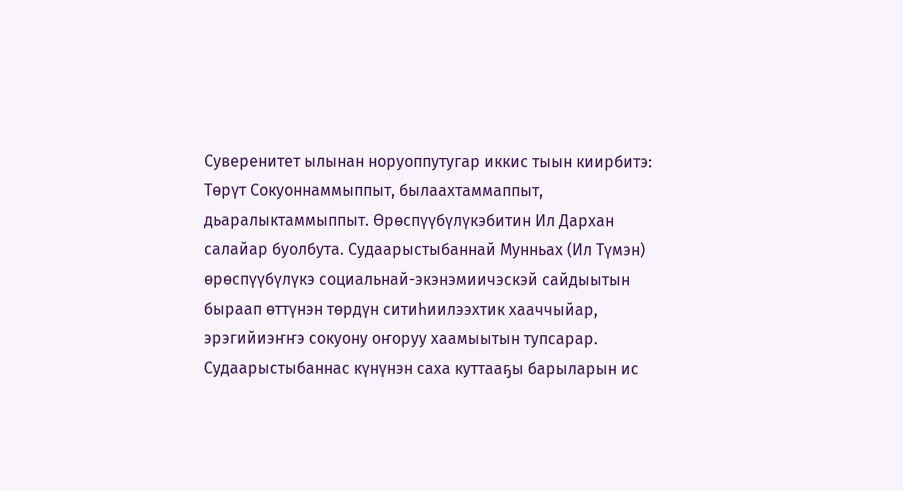Суверенитет ылынан норуоппутугар иккис тыын киирбитэ: Төрүт Сокуоннаммыппыт, былаахтаммаппыт, дьаралыктаммыппыт. Өрөспүүбүлүкэбитин Ил Дархан салайар буолбута. Судаарыстыбаннай Мунньах (Ил Түмэн) өрөспүүбүлүкэ социальнай-экэнэмиичэскэй сайдыытын быраап өттүнэн төрдүн ситиһиилээхтик хааччыйар, эрэгийиэҥҥэ сокуону оҥоруу хаамыытын тупсарар.
Судаарыстыбаннас күнүнэн саха куттааҕы барыларын ис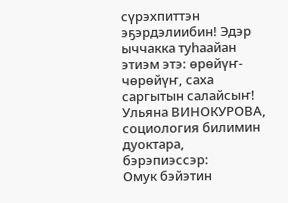сүрэхпиттэн эҕэрдэлиибин! Эдэр ыччакка туһаайан этиэм этэ: өрөйүҥ-чөрөйүҥ, саха саргытын салайсыҥ!
Ульяна ВИНОКУРОВА, социология билимин дуоктара, бэрэпиэссэр:
Омук бэйэтин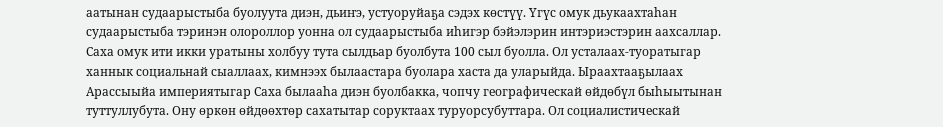аатынан судаарыстыба буолуута диэн, дьиҥэ, устуоруйаҕа сэдэх көстүү. Үгүс омук дьукаахтаһан судаарыстыба тэринэн олороллор уонна ол судаарыстыба иһигэр бэйэлэрин интэриэстэрин аахсаллар.
Саха омук ити икки уратыны холбуу тута сылдьар буолбута 100 сыл буолла. Ол усталаах-туоратыгар ханнык социальнай сыаллаах, кимнээх былаастара буолара хаста да уларыйда. Ыраахтааҕылаах Арассыыйа империятыгар Саха былааһа диэн буолбакка, чопчу географическай өйдөбүл быһыытынан туттуллубута. Ону өркөн өйдөөхтөр сахатытар соруктаах туруорсубуттара. Ол социалистическай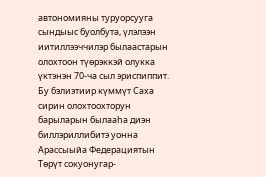автономияны туруорсууга сындыыс буолбута, үлэлээн иитиллээччилэр былаастарын олохтоон түөрэккэй олукка үктэнэн 70-ча сыл эриспиппит.
Бу бэлиэтиир күммүт Саха сирин олохтоохторун барыларын былааһа диэн биллэриллибитэ уонна Арассыыйа Федерациятын Төрүт сокуонугар-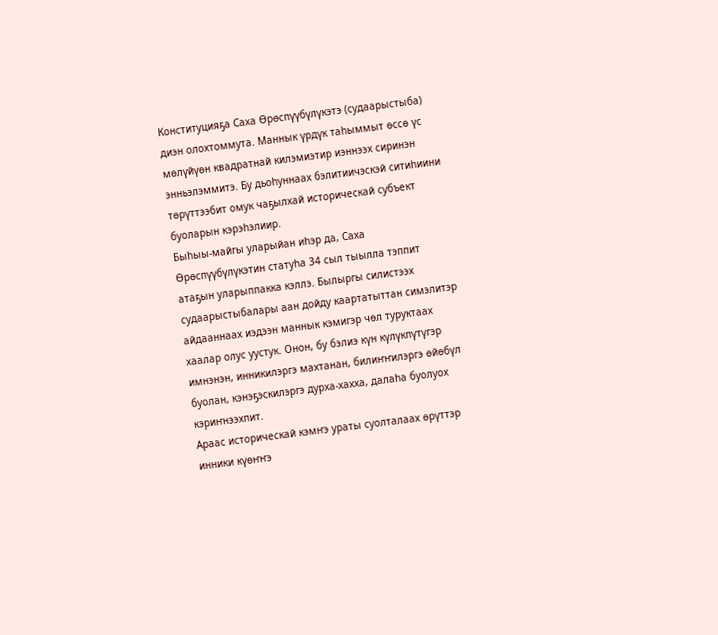Конституцияҕа Саха Өрөспүүбүлүкэтэ (судаарыстыба) диэн олохтоммута. Маннык үрдүк таһыммыт өссө үс мөлүйүөн квадратнай килэмиэтир иэннээх сиринэн энньэлэммитэ. Бу дьоһуннаах бэлитиичэскэй ситиһиини төрүттээбит омук чаҕылхай историческай субъект буоларын кэрэһэлиир.
Быһыы-майгы уларыйан иһэр да, Саха Өрөспүүбүлүкэтин статуһа 34 сыл тыылла тэппит атаҕын уларыппакка кэллэ. Былыргы силистээх судаарыстыбалары аан дойду каартатыттан симэлитэр айдааннаах иэдээн маннык кэмигэр чөл туруктаах хаалар олус уустук. Онон, бу бэлиэ күн күлүкпүтүгэр имнэнэн, инникилэргэ махтанан, билиҥҥилэргэ өйөбүл буолан, кэнэҕэскилэргэ дурха-хахха, далаһа буолуох кэриҥнээхпит.
Араас историческай кэмҥэ ураты суолталаах өрүттэр инники күөҥҥэ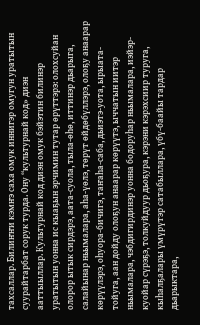тахсаллар. Билиҥҥи кэмҥэ саха омук иннигэр омугун уратытын суурайтарбат сорук турда. Ону “культурнай код» диэн ааттыыллар. Культурнай код диэн омук бэйэтин билинэр уратытын уонна ис кыаҕын эрчимин тутар өрүттэрэ: олохсуйан олорор ытык сирдэрэ, аата-суола, тыла-өһө, иттинэр дьарыга, салайынар ньымалара, аһа-үөлэ, төрүт өйдөбүллэрэ, олоҕу анаарар көрүүлэрэ, оһуора-бичигэ, таҥаһа-саба, дьиэтэ-уота, ырыата-тойуга, аан дойду олоҕун анаарар көрүүтэ, ыччатын иитэр ньымалара, чэбдигирдинэр уонна бодоруһар ньымалара, иэйэр-куойар сүрэҕэ, толкуйдуур дьоҕура, кэрэни кэрэхсиир туруга, кыһалҕалары үмүрүтэр сатабыллара, үбү-баайы тардар дьарыктара,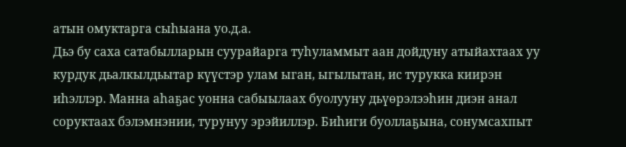атын омуктарга сыһыана уо.д.а.
Дьэ бу саха сатабылларын суурайарга туһуламмыт аан дойдуну атыйахтаах уу курдук дьалкылдьытар күүстэр улам ыган, ыгылытан, ис турукка киирэн иһэллэр. Манна аһаҕас уонна сабыылаах буолууну дьүөрэлээһин диэн анал соруктаах бэлэмнэнии, турунуу эрэйиллэр. Биһиги буоллаҕына, сонумсахпыт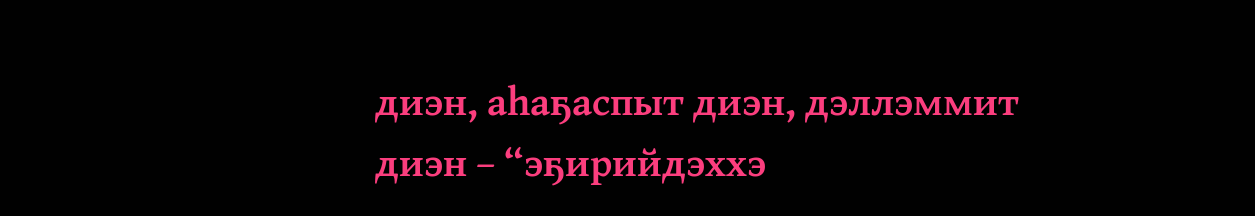диэн, аһаҕаспыт диэн, дэллэммит диэн – “эҕирийдэххэ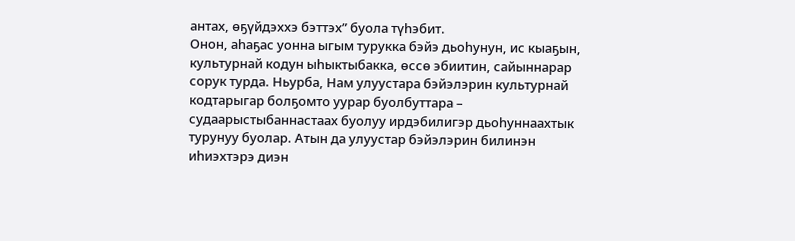антах, өҕүйдэххэ бэттэх” буола түһэбит.
Онон, аһаҕас уонна ыгым турукка бэйэ дьоһунун, ис кыаҕын, культурнай кодун ыһыктыбакка, өссө эбиитин, сайыннарар сорук турда. Ньурба, Нам улуустара бэйэлэрин культурнай кодтарыгар болҕомто уурар буолбуттара – судаарыстыбаннастаах буолуу ирдэбилигэр дьоһуннаахтык турунуу буолар. Атын да улуустар бэйэлэрин билинэн иһиэхтэрэ диэн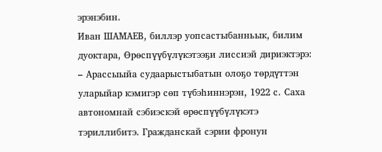эрэнэбин.
Иван ШАМАЕВ, биллэр уопсастыбанньык, билим дуоктара, Өрөспүүбүлүкэтээҕи лиссиэй дириэктэрэ:
– Арассыыйа судаарыстыбатын олоҕо төрдүттэн уларыйар кэмигэр сөп түбэһиннэрэн, 1922 с. Саха автономнай сэбиэскэй өрөспүүбүлүкэтэ тэриллибитэ. Гражданскай сэрии фронун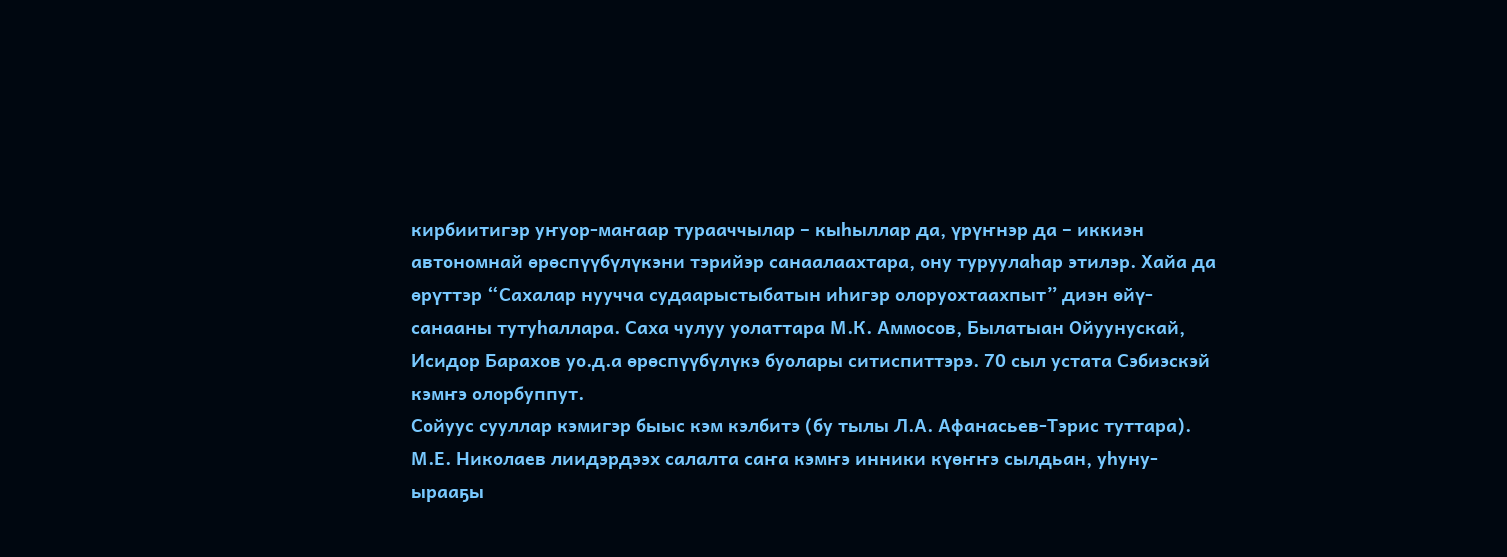кирбиитигэр уҥуор-маҥаар турааччылар – кыһыллар да, үрүҥнэр да – иккиэн автономнай өрөспүүбүлүкэни тэрийэр санаалаахтара, ону туруулаһар этилэр. Хайа да өрүттэр “Сахалар нуучча судаарыстыбатын иһигэр олоруохтаахпыт” диэн өйү-санааны тутуһаллара. Саха чулуу уолаттара М.К. Аммосов, Былатыан Ойуунускай, Исидор Барахов уо.д.а өрөспүүбүлүкэ буолары ситиспиттэрэ. 70 сыл устата Сэбиэскэй кэмҥэ олорбуппут.
Сойуус сууллар кэмигэр быыс кэм кэлбитэ (бу тылы Л.А. Афанасьев-Тэрис туттара). М.Е. Николаев лиидэрдээх салалта саҥа кэмҥэ инники күөҥҥэ сылдьан, уһуну-ырааҕы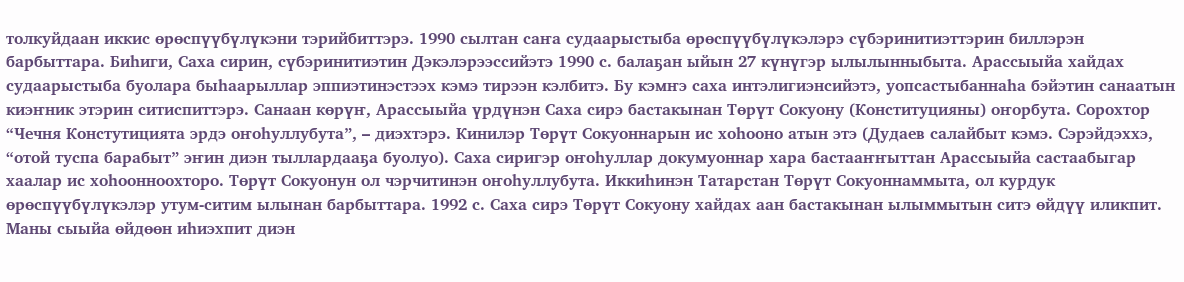толкуйдаан иккис өрөспүүбүлүкэни тэрийбиттэрэ. 1990 сылтан саҥа судаарыстыба өрөспүүбүлүкэлэрэ сүбэринитиэттэрин биллэрэн барбыттара. Биһиги, Саха сирин, сүбэринитиэтин Дэкэлэрээссийэтэ 1990 с. балаҕан ыйын 27 күнүгэр ылылынныбыта. Арассыыйа хайдах судаарыстыба буолара быһаарыллар эппиэтинэстээх кэмэ тирээн кэлбитэ. Бу кэмҥэ саха интэлигиэнсийэтэ, уопсастыбаннаһа бэйэтин санаатын киэҥник этэрин ситиспиттэрэ. Санаан көрүҥ, Арассыыйа үрдүнэн Саха сирэ бастакынан Төрүт Сокуону (Конституцияны) оҥорбута. Сорохтор “Чечня Констутицията эрдэ оҥоһуллубута”, – диэхтэрэ. Кинилэр Төрүт Сокуоннарын ис хоһооно атын этэ (Дудаев салайбыт кэмэ. Сэрэйдэххэ, “отой туспа барабыт” эҥин диэн тыллардааҕа буолуо). Саха сиригэр оҥоһуллар докумуоннар хара бастааҥҥыттан Арассыыйа састаабыгар хаалар ис хоһоонноохторо. Төрүт Сокуонун ол чэрчитинэн оҥоһуллубута. Иккиһинэн Татарстан Төрүт Сокуоннаммыта, ол курдук өрөспүүбүлүкэлэр утум-ситим ылынан барбыттара. 1992 с. Саха сирэ Төрүт Сокуону хайдах аан бастакынан ылыммытын ситэ өйдүү иликпит. Маны сыыйа өйдөөн иһиэхпит диэн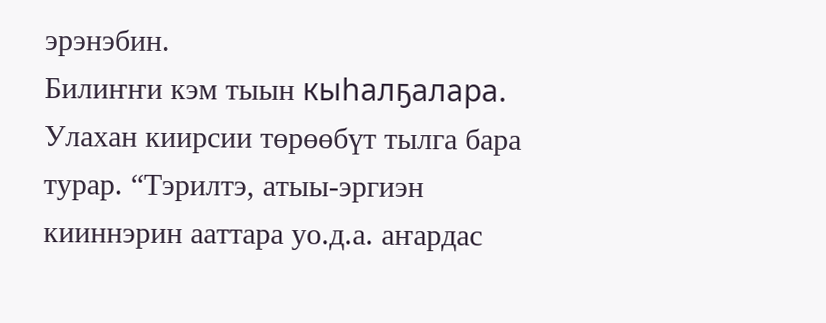эрэнэбин.
Билиҥҥи кэм тыын кыһалҕалара. Улахан киирсии төрөөбүт тылга бара турар. “Тэрилтэ, атыы-эргиэн кииннэрин ааттара уо.д.а. аҥардас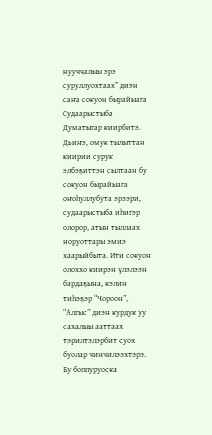нууччалыы эрэ суруллуохтаах” диэн саҥа сокуон бырайыага Судаарыстыба Думатыгар киирбитэ. Дьиҥэ, омук тылыттан киирии сурук элбэҕиттэн сылтаан бу сокуон бырайыага оҥоһуллубута эрээри, судаарыстыба иһигэр олорор, атын тыллаах норуоттары эмиэ хаарыйбыта. Ити сокуон олоххо киирэн үлэлээн бардаҕына, кэлин тиһэҕэр “Чороон”, “Алгыс” диэн курдук уу сахалыы ааттаах тэрилтэлэрбит суох буолар чинчилээхтэрэ. Бу боппуруоска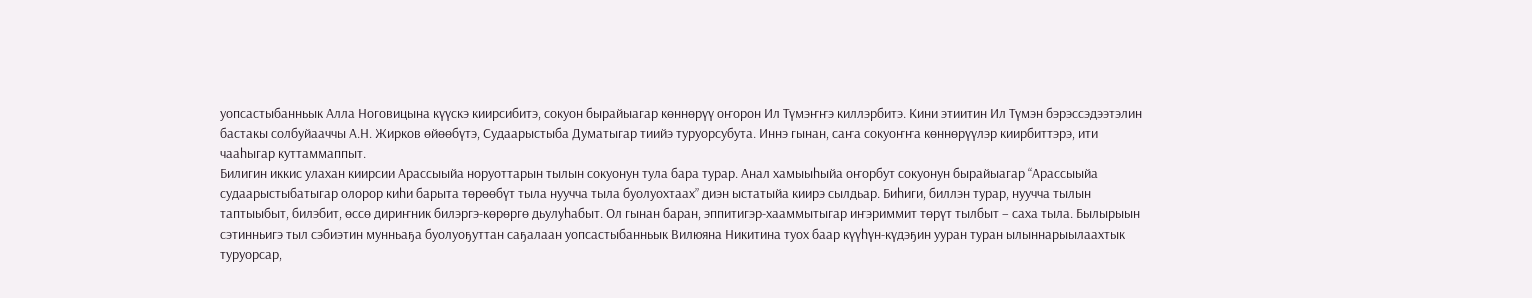уопсастыбанньык Алла Ноговицына күүскэ киирсибитэ, сокуон бырайыагар көннөрүү оҥорон Ил Түмэҥҥэ киллэрбитэ. Кини этиитин Ил Түмэн бэрэссэдээтэлин бастакы солбуйааччы А.Н. Жирков өйөөбүтэ, Судаарыстыба Думатыгар тиийэ туруорсубута. Иннэ гынан, саҥа сокуоҥҥа көннөрүүлэр киирбиттэрэ, ити чааһыгар куттаммаппыт.
Билигин иккис улахан киирсии Арассыыйа норуоттарын тылын сокуонун тула бара турар. Анал хамыыһыйа оҥорбут сокуонун бырайыагар “Арассыыйа судаарыстыбатыгар олорор киһи барыта төрөөбүт тыла нуучча тыла буолуохтаах” диэн ыстатыйа киирэ сылдьар. Биһиги, биллэн турар, нуучча тылын таптыыбыт, билэбит, өссө дириҥник билэргэ-көрөргө дьулуһабыт. Ол гынан баран, эппитигэр-хааммытыгар иҥэриммит төрүт тылбыт – саха тыла. Былырыын сэтинньигэ тыл сэбиэтин мунньаҕа буолуоҕуттан саҕалаан уопсастыбанньык Вилюяна Никитина туох баар күүһүн-күдэҕин ууран туран ылыннарыылаахтык туруорсар,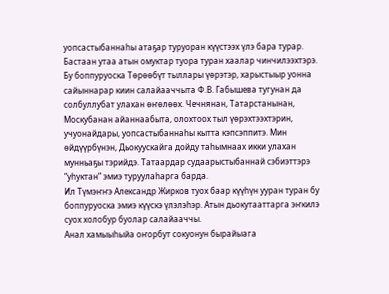уопсастыбаннаһы атаҕар туруоран күүстээх үлэ бара турар. Бастаан утаа атын омуктар туора туран хаалар чинчилээхтэрэ. Бу боппуруоска Төрөөбүт тыллары үөрэтэр, харыстыыр уонна сайыннарар киин салайааччыта Ф.В. Габышева тугунан да солбуллубат улахан өҥөлөөх. Чечнянан, Татарстанынан, Москубанан айаннаабыта, олохтоох тыл үөрэхтээхтэрин, учуонайдары, уопсастыбаннаһы кытта кэпсэппитэ. Мин өйдүүрбүнэн, Дьокуускайга дойду таһымнаах икки улахан мунньаҕы тэрийдэ. Татаардар судаарыстыбаннай сэбиэттэрэ “уһуктан” эмиэ туруулаһарга барда.
Ил Түмэҥҥэ Александр Жирков туох баар күүһүн ууран туран бу боппуруоска эмиэ күүскэ үлэлэһэр. Атын дьокутааттарга эҥкилэ суох холобур буолар салайааччы.
Анал хамыыһыйа оҥорбут сокуонун бырайыага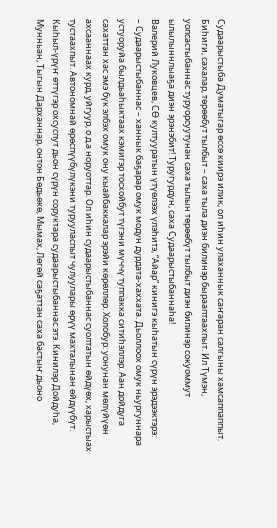Судаарыстыба Думатыгар өссө киирэ илик, ол иһин улаханнык саҥаран салгыны хамсаппаппыт. Биһиги, сахалар, төрөөбүт тылбыт – саха тыла диэн билинэр бырааптаахпыт. Ил Түмэн, уопсастыбаннас туруорсуутунан саха тылын төрөөбүт тылбыт диэн билинэр сокуоммут ылылыннлыаҕа диэн эрэнэбит! Туругурдун, саха Судаарыстыбаннаһа!
Валерий Луковцев, СӨ култууратын үтүөлээх үлэһитэ, “Айар” кинигэ кыһатын сүрүн эрэдээктэрэ:
– Судаарыстыбаннас – ханнык баҕарар омук модун дурдата-хаххата. Дьоллоох омук ньургуннара устуоруйа былдьаһыктаах кэмигэр тосхойбут түгэни мүччү туппакка ситиһэллэр. Аан дойдуга сахаттан хас эмэ бүк элбэх омук ону кыайбаккалар эрэйи көрөллөр. Холобур: уонунан мөлүйүөн ахсааннаах курд, уйгуур, о.д.а норуоттар. Ол иһин судаарыстыбаннас суолтатын өйдүөх, харыстыах тустаахпыт. Автономнай өрөспүүбүлүкэни турууласпыт чулуулары өрүү махталынан өйдүүбүт. Кыһыл-үрүҥ өттүгэр охсуспут дьон сүрүн соруктара судаарыстыбаннас этэ. Кинилэр Дойдуһа, Мунньан, Тыгын Дарханнар, онтон Бөдьөкө, Мымах, Лөгөй саҕаттан саха бастыҥ дьоно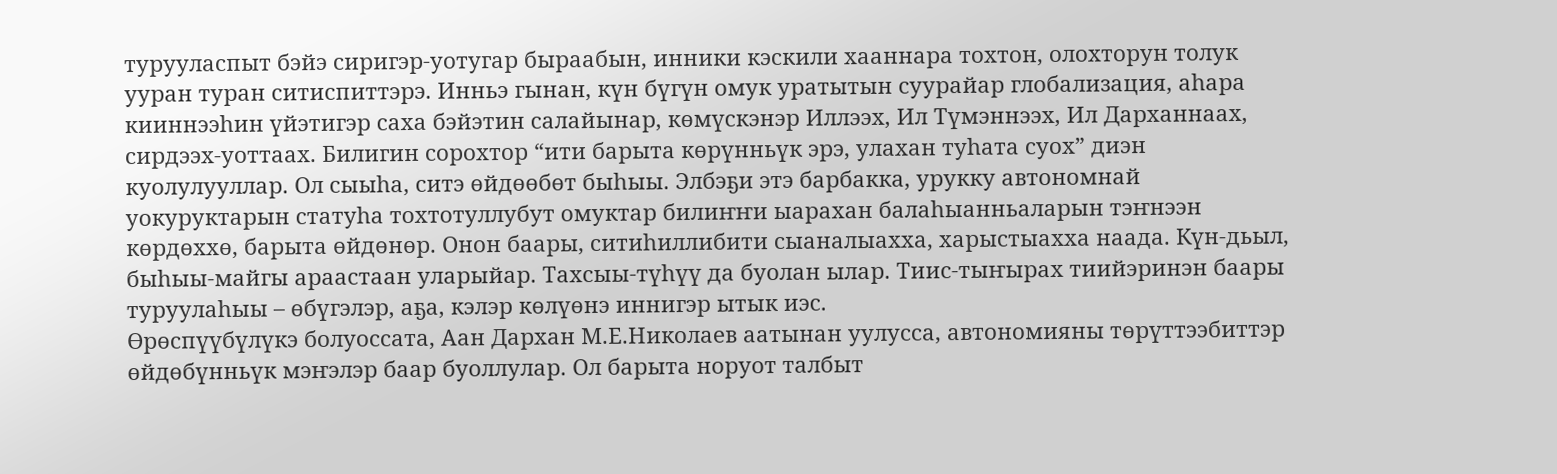турууласпыт бэйэ сиригэр-уотугар быраабын, инники кэскили хааннара тохтон, олохторун толук ууран туран ситиспиттэрэ. Инньэ гынан, күн бүгүн омук уратытын суурайар глобализация, аһара кииннээһин үйэтигэр саха бэйэтин салайынар, көмүскэнэр Иллээх, Ил Түмэннээх, Ил Дарханнаах, сирдээх-уоттаах. Билигин сорохтор “ити барыта көрүнньүк эрэ, улахан туһата суох” диэн куолулууллар. Ол сыыһа, ситэ өйдөөбөт быһыы. Элбэҕи этэ барбакка, урукку автономнай уокуруктарын статуһа тохтотуллубут омуктар билиҥҥи ыарахан балаһыанньаларын тэҥнээн көрдөххө, барыта өйдөнөр. Онон баары, ситиһиллибити сыаналыахха, харыстыахха наада. Күн-дьыл, быһыы-майгы араастаан уларыйар. Тахсыы-түһүү да буолан ылар. Тиис-тыҥырах тиийэринэн баары туруулаһыы – өбүгэлэр, аҕа, кэлэр көлүөнэ иннигэр ытык иэс.
Өрөспүүбүлүкэ болуоссата, Аан Дархан М.Е.Николаев аатынан уулусса, автономияны төрүттээбиттэр өйдөбүнньүк мэҥэлэр баар буоллулар. Ол барыта норуот талбыт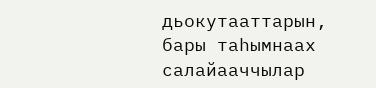дьокутааттарын, бары таһымнаах салайааччылар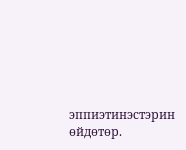эппиэтинэстэрин өйдөтөр.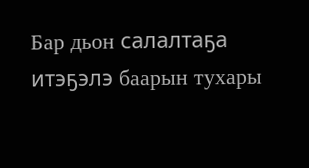Бар дьон салалтаҕа итэҕэлэ баарын тухары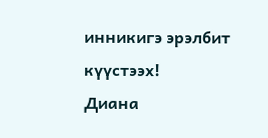инникигэ эрэлбит күүстээх!
Диана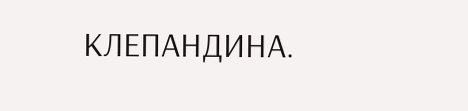КЛЕПАНДИНА.